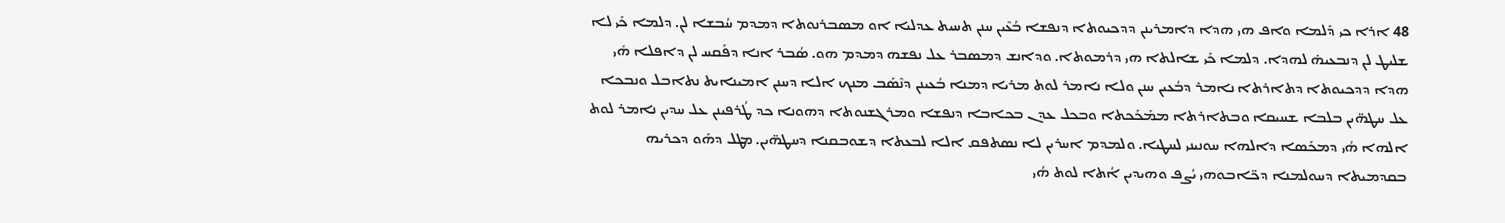48 ܐܪܐ ܟܝ ܕܰܠܡܐ ܘܐܦ ܗܝ ܗܕܐ ܕܐܡܪܝܢܢ ܕܕܟܝܘܬܐ ܕܢܦܫܐ ܒܳܥܶܝܢ ܚܢܢ ܬܚܝܬ ܥܕܠܝܐ ܐܘ ܡܣܒܪܢܘܬܐ ܕܡܕܡ ܚܳܒܫܐ ܠܢ. ܕܠܡܐ ܟܰܝ ܠܐ ܫܠܝܛ ܠܢ ܕܢܒܥܝܗ̇ ܠܗܕܐ. ܕܠܡܐ ܟܰܝ ܫܐܠܬܐ ܗܝ ܕܪܡܘܬܐ. ܘܕܐܢܫ ܕܡܣܒܪ ܥܠ ܢܦܫܗ ܕܡܕܡ ܗܘ. ܣܳܒܪ ܐܢܐ ܕܦܰܩܚ ܠܢ ܕܐܦܠܐ ܗܺܝ ܗܕܐ ܕܕܟܝܘܬܐ ܕܬܐܪܬܐ ܢܐܡܪ ܕܒܳܥܝܢ ܚܢܢ ܘܠܐ ܢܐܡܪ ܠܘܬ ܡܪܝܐ ܕܡܢܐ ܒܳܥܝܢܢ ܕܢܶܣܰܒ ܡܢܟ ܐܠܐ ܕܚܢܢ ܐܡܝܢܐܝܬ ܢܬܐܒܠ ܘܢܒܟܐ ܥܠ ܚܛܗ̈ܝܢ ܒܠܒܐ ܫܚܝܩܐ ܘܒܬܐܪܬܐ ܡܡܰܟܰܟܬܐ ܘܒܟܠ ܥܕܢ ܒܟܐܒܐ ܕܢܦܫܐ ܘܡܪܓܫܢܘܬܐ ܕܗܘܢܐ ܟܕ ܛܳܪܦܝܢܢ ܥܠ ܚܕܝܢ ܢܐܡܪ ܠܘܬ ܐܠܗܐ ܗܳܝ ܕܡܟܰܣܐ ܕܐܠܗܐ ܚܘܢܝܢܝ ܠܚܛܝܐ. ܘܠܡܕܡ ܐܚܪܝܢ ܠܐ ܢܣܬܦܩ ܐܠܐ ܠܒܥܬܐ ܕܫܘܒܩܢܐ ܕܚܛܗ̈ܝܢ. ܡܛܠ ܕܗܰܘ ܕܟܪܝܗ ܒܩܕܡܝܬܐ ܕܚܘܠܡܢܐ ܕܟ̈ܐܒܘܗܝ ܝܳܨܦ ܘܗܝܕܝܢ ܐܳܬܐ ܠܘܬ ܗܳܝ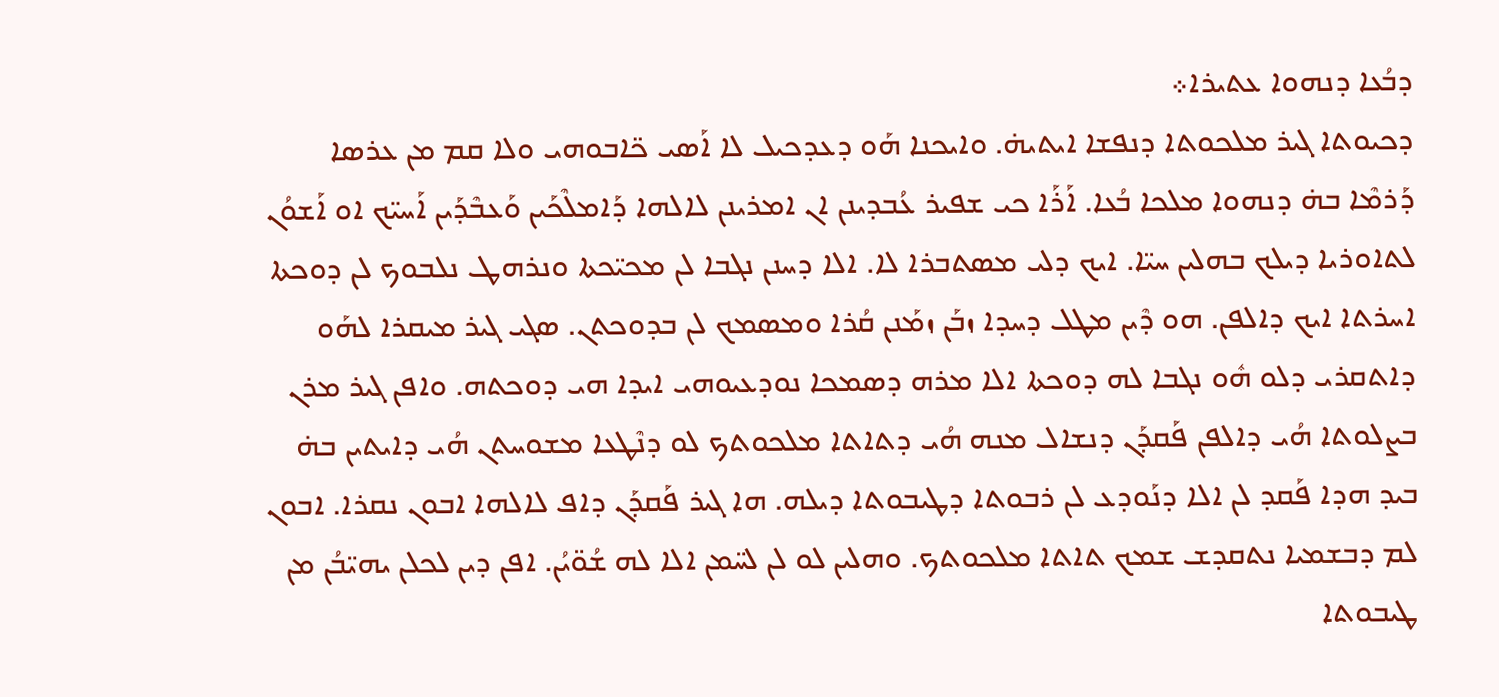ܕܒܳܥܐ ܕܢܗܘܐ ܥܬܝܪܐ܀
ܕܟܝܘܬܐ ܓܝܪ ܡܠܟܘܬܐ ܕܢܦܫܐ ܐܝܬܝܗ̇. ܘܐܝܟܢܐ ܗܰܘ ܕܥܕܟܝܠ ܠܐ ܐܰܣܝ ܟ̈ܐܒܘܗܝ ܘܠܐ ܩܡ ܡܢ ܥܪܣܐ ܕܰܪܡܶܐ ܒܗ̇ ܕܢܗܘܐ ܡܠܟܐ ܒܳܥܐ. ܐܰܪܰܐ ܟܝ ܫܦܝܪ ܥܳܒܕܝܢܢ ܐܢ ܐܡܪܝܢܢ ܠܐܠܗܐ ܕܰܐܡܠܶܟܰܝܢ ܘܰܥܒܶܕܰܝܢ ܐܰܚܝ̈ܟ ܐܘ ܐܰܫܘܳܢ ܠܬܐܘܪܝܐ ܕܝܠܟ ܒܗܠܝܢ ܚܝ̈ܐ. ܐܝܟ ܕܠܝ ܡܣܬܒܪܐ ܠܐ. ܐܠܐ ܕܚܢܢ ܢܓܒܐ ܠܢ ܡܟܝ̈ܟܬܐ ܘܢܪܗܛ ܢܠܒܘܟ ܠܢ ܕܘܟܬܐ ܐܚܪܬܐ ܐܝܟ ܕܐܠܦܢ. ܗܘ ܕܶܝܢ ܡܛܠ ܕܚܕܐ ܙܒܰܢ ܙܡܰܢܢ ܩܳܪܐ ܘܡܣܡܟ ܠܢ ܒܕܘܟܬܢ. ܣܓܝ ܓܝܪ ܡܝܩܪܐ ܠܗܰܘ ܕܐܬܩܪܝ ܕܠܘ ܗܽܘ ܢܓܒܐ ܠܗ ܕܘܟܬܐ ܐܠܐ ܡܪܗ ܕܣܡܟܐ ܢܘܕܥܝܘܗܝ ܐܝܕܐ ܗܝ ܕܘܟܬܗ. ܘܐܦܢ ܓܝܪ ܡܪܢ ܒܨܠܘܬܐ ܗܳܝ ܕܐܠܦܢ ܦܰܩܕܰܢ ܕܢܫܐܠ ܡܢܗ ܗܳܝ ܕܬܐܬܐ ܡܠܟܘܬܟ ܠܘ ܕܢܶܛܥܐ ܡܫܘܚܬܢ ܗܳܝ ܕܐܝܬܝܢ ܒܗ̇ ܒܝܕ ܗܕܐ ܦܰܩܕ ܠܢ ܐܠܐ ܕܢܰܘܕܥ ܠܢ ܪܒܘܬܐ ܕܛܝܒܘܬܐ ܕܝܠܗ. ܗܐ ܓܝܪ ܦܰܩܕܰܢ ܕܐܦ ܠܐܠܗܐ ܐܒܘܢ ܢܩܪܐ. ܐܒܘܢ ܠܡ ܕܒܫܡܝܐ ܢܬܩܕܫ ܫܡܟ ܬܐܬܐ ܡܠܟܘܬܟ. ܘܗܠܝܢ ܠܘ ܠܢ ܠܚ̈ܡܢ ܐܠܐ ܠܗ ܫܳܘ̈ܝܳܢ. ܐܦܢ ܕܝܢ ܠܟܠܢ ܝܗܝ̈ܒܳܢ ܡܢ ܛܝܒܘܬܐ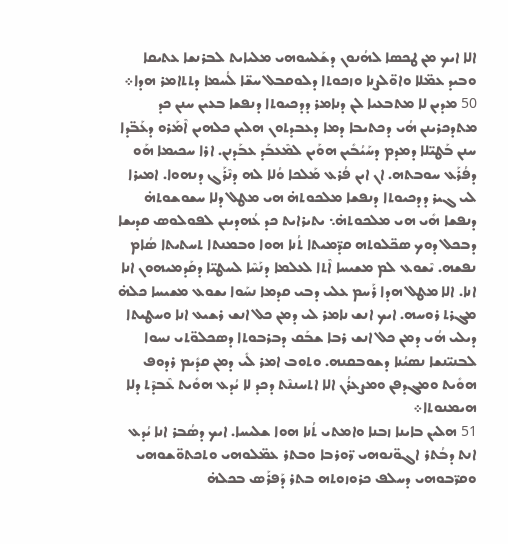ܐܠܐ ܐܝܟ ܡܢ ܛܟܣܐ ܠܗܳܢܘܢ ܕܫܰܠܚܘܗܝ ܡܠܝܐܝܬ ܠܒܪܢܫܐ ܥܬܝܩܐ ܘܒܝܕ ܥܡ̈ܠܐ ܘܐܘ̈ܠܨܢܐ ܘܙܟܘܬܐ ܕܠܘܩܒܠ ܚܫ̈ܐ ܠܳܚܡܐ ܕܬܬܐܡܪ ܗܕܐ܀
50 ܡܕܝܢ ܠܐ ܡܬܒܥܝܐ ܠܢ ܕܢܐܡܪ ܕܕܟܝܘܬܐ ܕܢܦܫܐ ܒܥܝܢ ܚܢܢ ܟܕ ܡܬܕܟܪܝܢܢ ܗܳܝ ܕܟܬܝܒܐ ܕܡܐ ܕܥܒܕܬܘܢ ܗܠܝܢ ܟܠܗܝܢ ܐܶܡܰܪܘ ܕܥܰܒ̈ܕܐ ܚܢܢ ܒܰܛܝ̈ܠܐ ܕܡܕܡ ܕܚܰܝܳܒܺܝܢ ܗܘܰܝܢ ܠܡܶܥܒܰܕ ܥܒܰܕܢܢ. ܐܪܐ ܚܟܝܡܐ ܗܰܘ ܕܦܳܪܰܥ ܚܘܒܬܗ. ܐܢ ܐܝܢ ܦܳܪܥ ܡܰܠܟܐ ܘܳܠܐ ܠܗ ܕܢܶܪܰܓ ܕܢܗܘܐ. ܐܡܝܪܐ ܠܝ ܓܝܪ ܕܕܟܝܘܬܐ ܕܢܦܫܐ ܡܠܟܘܬܗ̇ ܗܝ ܡܛܠ ܕܠܐ ܚܫܘܫܘܬܗ̇ ܕܢܦܫܐ ܗܺܝ ܗܝ ܡܠܟܘܬܗ̇܆ ܝܬܝܪܐܝܬ ܟܕ ܥܳܗܕܝܢܢ ܠܦܘܠܘܣ ܩܕܝܫܐ ܕܒܟܠ ܕܘܟ ܣܟ̈ܠܘܬܗ ܩܕ̈ܡܝܬܐ ܬܳܢܐ ܗܘܐ ܘܒܡܢܬܐ ܬܚܬܝܬܐ ܣܳܐܡ ܢܦܫܗ. ܝܶܫܘܥ ܠܡ ܡܫܝܚܐ ܐܶܬܐ ܠܥܠܡܐ ܕܢܰܚܶܐ ܠܚܛܝ̈ܐ ܕܩܰܕܡܝܗܘܢ ܐܢܐ ܐܢܐ. ܐܠܐ ܡܛܠ ܗܕܐ ܪܰܚܡ ܥܠܝ ܕܒܝ ܩܕܡܐ ܢܚܰܘܐ ܝܫܘܥ ܡܫܝܚܐ ܟܠܗ̇ ܡܓܪܬ ܪܘܚܗ. ܐܝܟ ܐܢܫ ܢܐܡܪ ܠܝ ܕܡܢ ܟܠ ܐܢܫ ܪܫܝܥ ܐܢܐ ܘܚܛܝܬܐ ܕܝܠܝ ܗܳܝ ܕܡܢ ܟܠ ܐܢܫ ܪܒܐ ܫܒܰܩ ܕܒܪܒܘܬܐ ܕܣܟܠܘ̈ܬܝ ܢܚܘܐ ܠܒܢܝ̈ܢܫܐ ܢܣܝܳܢܐ ܕܫܘܒܩܢܗ. ܘܬܘܒ ܐܡܪ ܠܺܝ ܕܡܢ ܩܕܺܝܡ ܪܕܘܦ ܗܘܺܝܬ ܘܡܓܕܦܢ ܘܡܨܥܪܳܢ ܐܠܐ ܐܬܚܢܢܶܬ ܕܟܕ ܠܐ ܝܳܕܥ ܗܘܺܝܬ ܥܶܒܕܶܬ ܕܠܐ ܗܝܡܢܘܬܐ܀
51 ܗܠܝܢ ܒܐܝܢܐ ܙܒܢܐ ܘܐܡܬܝ ܬܳܢܐ ܗܘܐ ܫܠܝܚܐ. ܐܝܟ ܕܣܳܒܪ ܐܢܐ ܝܳܕܥ ܐܢܬ ܕܒܳܬܪ ܐܓܘ̈ܢܘܗܝ ܖ̈ܘܪܒܐ ܘܒܬܪ ܥܡ̈ܠܘܗܝ ܘܬܟܬܘ̈ܫܘܗܝ ܘܩܖ̈ܒܘܗܝ ܕܚܠܦ ܟܪܘܙܘܬܗ ܒܬܪ ܕܰܦܪܰܣ ܒܟܠܗ̇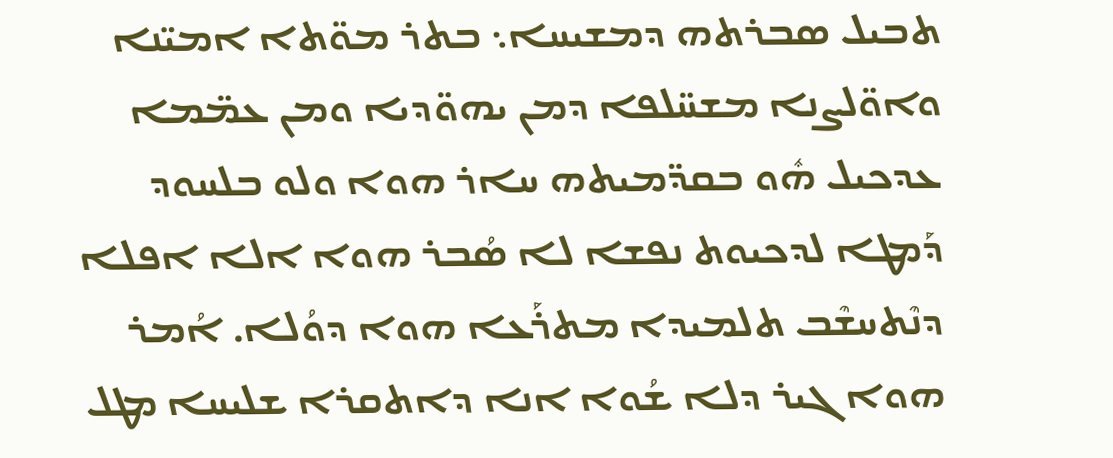ܬܒܝܠ ܣܒܪܬܗ ܕܡܫܝܚܐ܆ ܒܬܪ ܡܘ̈ܬܐ ܐܡܝ̈ܢܐ ܘܐܘ̈ܠܨܢܐ ܡܫܚ̈ܠܦܐ ܕܡܢ ܝܗܘ̈ܕܝܐ ܘܡܢ ܥܡ̈ܡܐ ܥܕܟܝܠ ܗܽܘ ܒܩܕ̈ܡܝܬܗ ܚܐܪ ܗܘܐ ܘܠܘ ܒܠܚܘܕ ܕܰܡܛܐ ܠܕܟܝܘܬ ܢܦܫܐ ܠܐ ܣܳܒܪ ܗܘܐ ܐܠܐ ܐܦܠܐ ܕܢܶܬܚܫܶܒ ܬܠܡܝܕܐ ܡܬܪܰܥܐ ܗܘܐ ܕܘܳܠܐ. ܐܳܡܪ ܗܘܐ ܓܝܪ ܕܠܐ ܫܳܘܐ ܐܢܐ ܕܐܬܩܪܐ ܫܠܝܚܐ ܡܛܠ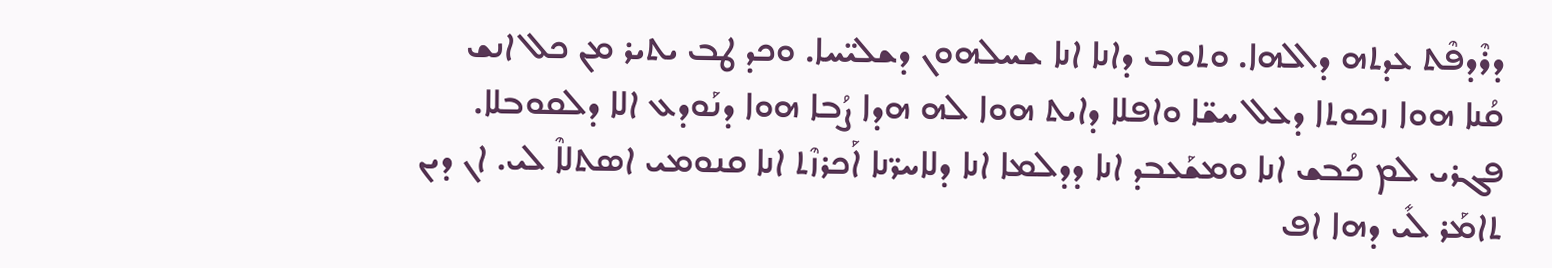ܕܪܶܕܦܶܬ ܥܕܬܗ ܕܐܠܗܐ. ܘܬܘܒ ܕܐܢܐ ܐܢܐ ܫܚܠܗܘܢ ܕܫܠܝ̈ܚܐ. ܘܟܕ ܛܒ ܝܬܝܪ ܡܢ ܟܠ ܐܢܫ ܩܳܢܐ ܗܘܐ ܙܟܘܬܐ ܕܥܠ ܚܫ̈ܐ ܘܐܦܠܐ ܕܐܝܬ ܗܘܐ ܠܗ ܗܕܐ ܨܳܒܐ ܗܘܐ ܕܢܰܘܕܥ ܐܠܐ ܕܠܩܘܒܠܐ. ܦܓܪܝ ܠܡ ܟܳܒܫ ܐܢܐ ܘܡܫܰܥܒܕ ܐܢܐ ܕܕܠܡܐ ܐܢܐ ܕܠܐܚܖ̈ܢܐ ܐܰܟܪܙܶܬ ܐܢܐ ܩܢܘܡܝ ܐܣܬܠܐܶ ܠܝ. ܐܢ ܕܝܢ ܬܐܡܰܪ ܠܺܝ ܕܗܐ ܐܦ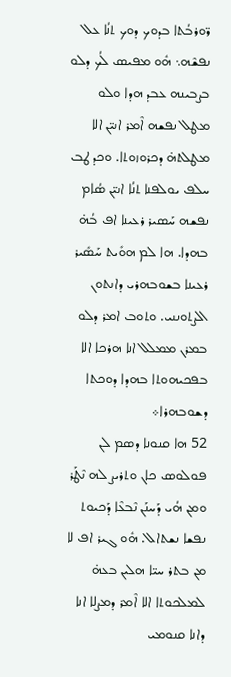ܖ̈ܘܪܒܳܬܐ ܒܕܘܟ ܕܘܟ ܬܢܳܐ ܥܠ ܢܦܫܶܗ܆ ܗܽܘ ܡܦܝܣ ܠܳܟ ܕܠܘ ܒܨܒܝܢܗ ܥܒܕ ܗܕܐ ܘܠܘ ܡܛܠ ܢܦܫܗ ܐܶܡܪ ܐܢܝ̈ܢ ܐܠܐ ܡܛܠܬܗ̇ ܕܟܪܘܙܘܬܐ. ܘܟܕ ܛܒ ܚܠܦ ܝܘܠܦܢܐ ܬܢܳܐ ܐܢܝ̈ܢ ܣܳܐܡ ܢܦܫܗ ܚܰܣܝܪ ܪܥܝܢܐ ܐܦ ܒܳܗ̇ ܒܗܕܐ. ܗܐ ܠܡ ܗܘܺܝܬ ܚܰܣܺܝܪ ܪܥܝܢܐ ܒܫܘܒܗܪܝ ܕܐܢܬܘܢ ܐܠܨܬܘܢܢܝ. ܘܬܘܒ ܐܡܪ ܕܠܘ ܒܡܪܢ ܡܡܠܠ ܐܢܐ ܗܪܟܐ ܐܠܐ ܒܦܟܝܗܘܬܐ ܒܗܕܐ ܕܘܟܬܐ ܕܫܘܒܗܪܐ܀
52 ܗܐ ܩܢܘܢܐ ܕܣܡ ܠܢ ܦܘܠܘܣ ܟܐܢ ܘܬܪܝܨ ܠܗ ܢܶܛܰܪ ܘܡܢ ܗܳܝ ܕܰܚܢܰܢ ܢܶܒܥܶܐ ܕܰܟܝܘܬ ܢܦܫܐ ܢܫܬܐܠ. ܗܽܘ ܓܝܪ ܐܦ ܠܐ ܡܢ ܒܬܪ ܚܝ̈ܐ ܗܠܝܢ ܒܥܗ̇ ܠܡܠܟܘܬܐ ܐܠܐ ܐܶܡܪ ܕܡܨܠܐ ܐܢܐ ܕܐܢܐ ܩܢܘܡܝ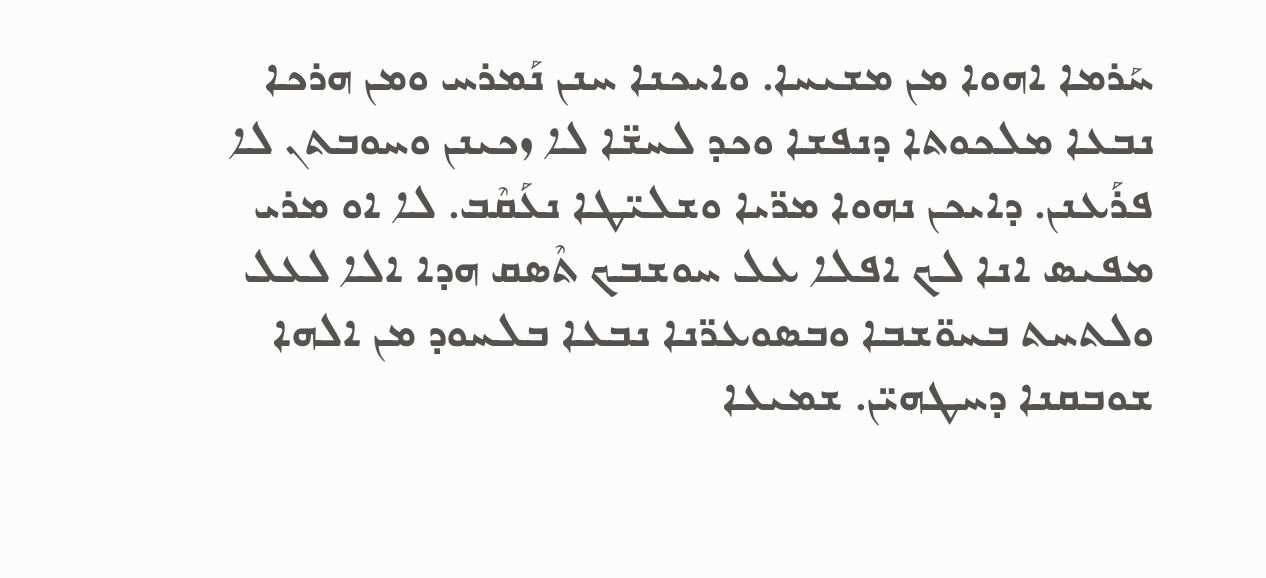ܚܰܪܡܐ ܐܗܘܐ ܡܢ ܡܫܝܚܐ. ܘܐܝܟܢܐ ܚܢܢ ܢܰܡܪܚ ܘܡܢ ܗܪܟܐ ܢܒܥܐ ܡܠܟܘܬܐ ܕܢܦܫܐ ܘܟܕ ܠܚܫ̈ܐ ܠܐ ܙܟܝܢܢ ܘܚܘܒܬܢ ܠܐ ܦܪܰܥܢܢ. ܕܐܝܟܢ ܢܗܘܐ ܡܖ̈ܝܐ ܘܫܠܝ̈ܛܐ ܢܥܰܩܶܒ. ܠܐ ܐܘ ܡܪܝ ܡܦܝܣ ܐܢܐ ܠܟ ܐܦܠܐ ܥܠ ܚܘܫܒܟ ܬܶܣܩ ܗܕܐ ܐܠܐ ܠܥܠ ܘܠܬܚܬ ܒܚܘ̈ܫܒܐ ܘܒܣܘܥܖ̈ܢܐ ܢܒܥܐ ܒܠܚܘܕ ܡܢ ܐܠܗܐ ܫܘܒܩܢܐ ܕܚܛܗܝ̈ܢ. ܫܡܝܥܐ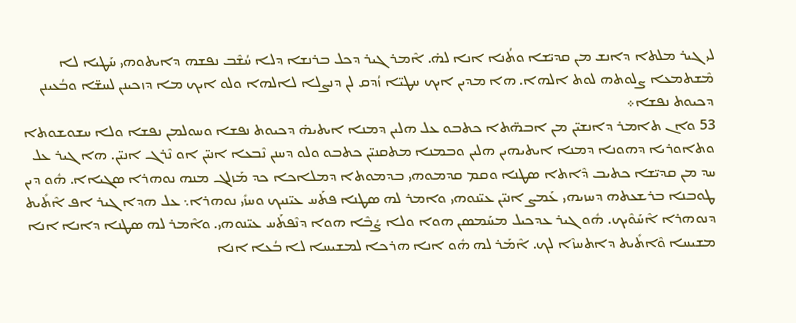ܠܝ ܓܝܪ ܡܠܬܐ ܕܐܢܫ ܡܢ ܩܕܝ̈ܫܐ ܘܬܳܢܐ ܐܢܐ ܠܗ̇. ܐܶܡܪ ܓܝܪ ܕܟܠ ܒܪܢܫܐ ܕܠܐ ܚܳܫܶܒ ܢܦܫܗ ܕܐܝܬܘܗܝ ܚܰܛܝܐ ܠܐ ܡܶܫܬܡܥܐ ܨܠܘܬܗ ܠܘܬ ܐܠܗܐ. ܗܐ ܡܕܝܢ ܐܝܟ ܚܛܝ̈ܐ ܙܳܕܩ ܠܢ ܕܢܨܠܐ ܠܐܠܗܐ ܘܠܘ ܐܝܟ ܡܐ ܕܙܟܝܢܢ ܠܚܫ̈ܐ ܘܒܳܥܝܢܢ ܕܟܝܘܬ ܢܦܫܐ܀
53 ܘܐܢ ܬܐܡܪ ܕܐܢܫܝ̈ܢ ܡܢ ܐܒܗ̈ܬܐ ܟܬܒܘ ܥܠ ܗܠܝܢ ܕܡܢܐ ܐܝܬܝܗ̇ ܕܟܝܘܬ ܢܦܫܐ ܘܚܘܠܡܢ ܢܦܫܐ ܘܠܐ ܚܫܘܫܘܬܐ ܘܬܐܘܪܝܐ ܕܗܘܢܐ ܕܡܢܐ ܐܝܬܝܗܝܢ ܗܠܝܢ ܘܒܡܢܐ ܡܬܩܢܝ̈ܢ ܟܬܒܘ ܘܠܘ ܕܚܢܢ ܢܶܒܥܐ ܐܢܝ̈ܢ ܐܘ ܢܶܪܓ ܐܢܝ̈ܢ. ܗܐ ܓܝܪ ܥܠ ܚܕ ܡܢ ܩܕܝ̈ܫܐ ܟܬܝܒ ܕܶܐܬܐ ܣܛܢܐ ܘܩܡ ܩܕܡܘܗܝ ܒܕܡܘܬܐ ܕܡܠܐܟܐ ܟܕ ܡܰܙܠܓ ܡܢܗ ܢܘܗܪܐ ܣܓܝܐܐ. ܗܽܘ ܕܝܢ ܛܘܒܢܐ ܒܪܫܥܬܗ ܕܚܙܝܗܝ ܥܰܡܨ ܐܢܝ̈ܢ ܥܝ̈ܢܘܗܝ ܘܐܡܪ ܠܗ ܣܛܢܐ ܦܬܰܚ ܥܝ̈ܢܝܟ ܘܚܙܺܝ ܢܘܗܪܐ܆ ܥܠ ܗܕܐ ܓܝܪ ܐܦ ܐܶܬܺܝܬ ܕܢܘܗܪܐ ܐܶܚܰܘܶܝܟ. ܗܽܘ ܓܝܪ ܥܕܟܝܠ ܡܚܰܡܣܢ ܗܘܐ ܘܠܐ ܨܳܒܶܐ ܗܘܐ ܕܢܶܦܬܰܚ ܥܝ̈ܢܘܗܝ. ܘܐܶܡܪ ܠܗ ܣܛܢܐ ܕܐܢܐ ܐܢܐ ܡܫܝܚܐ ܘܶܐܬܺܝܬ ܕܐܬܚܙܶܐ ܠܟ. ܐܶܡܰܪ ܠܗ ܗܽܘ ܐܢܐ ܗܪܟܐ ܠܡܫܝܚܐ ܠܐ ܒܳܥܐ ܐܢܐ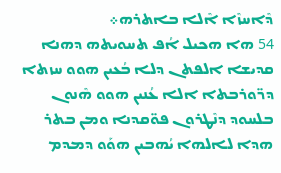ܕܶܐܚܙܶܐ ܐܶܠܐ ܒܐܬܪܗ܀
54 ܗܐ ܗܟܝܠ ܐܳܦ ܬܚܘܝܬܗ ܕܗܢܐ ܩܕܝܫܐ ܐܠܦܬܢ ܕܠܐ ܒܳܥܝܢ ܗܘܘ ܚܙܬܐ ܕܖ̈ܘܪܒܬܐ ܐܠܐ ܥܳܢܝܢ ܗܘܘ ܗܶܢܘܢ ܒܠܚܘܕ ܕܢܶܛܪܘܢ ܦܘ̈ܩܕܢܐ ܘܡܢ ܒܬܪ ܗܕܐ ܠܐܠܗܐ ܝܳܗܒܝܢ ܗܘܰܘ ܕܡܕܡ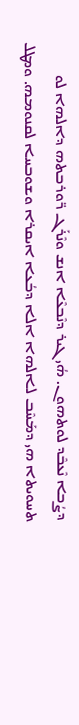ܕܨܳܒܐ ܢܶܥܒܶܕ ܠܘܬܗܘܢ. ܗܳܝ ܓܝܪ ܕܢܶܒܥܶܐ ܐܢܫ ܘܢܶܪܰܓ ܖ̈ܘܪܒܬܗ ܕܐܠܗܐ ܠܘ ܬܚܘܝܬܐ ܗܝ ܕܡܰܚܶܒ ܠܐܠܗܐ ܐܠܐ ܕܒܳܥܐ ܐܝܩܪܐ ܘܫܘܒܚܐ ܠܩܢܘܡܗ. ܘܡܛܠ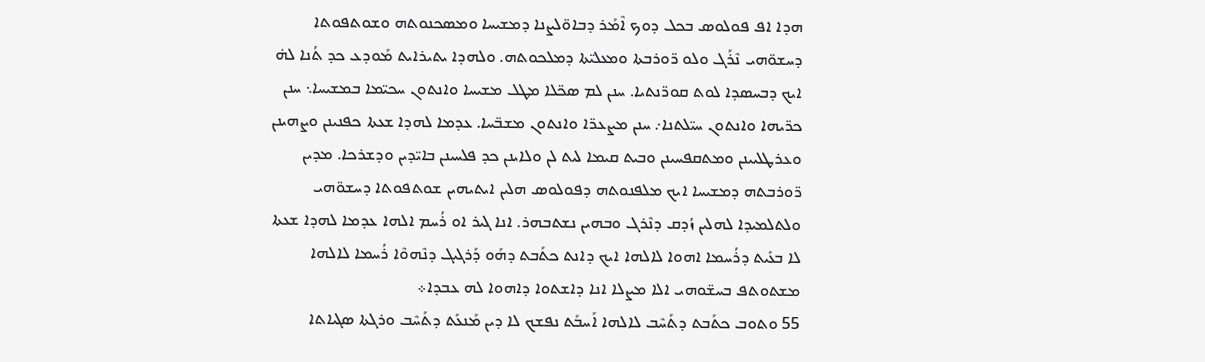ܗܕܐ ܐܦ ܦܘܠܘܣ ܒܟܠ ܕܘܟ ܐܶܡܰܪ ܕܒܐܘ̈ܠܨܢܐ ܕܡܫܝܚܐ ܘܡܣܟܢܘܬܗ ܘܫܘܬܦܘܬܐ ܕܚܫܘ̈ܗܝ ܢܶܪܰܓ ܘܠܘ ܖ̈ܘܪܒܬܐ ܘܡܥܠܝ̈ܬܐ ܕܡܠܟܘܬܗ. ܘܠܗܕܐ ܝܬܝܪܐܝܬ ܡܰܘܕܥ ܟܕ ܬܳܢܐ ܠܗ̇ ܐܝܟ ܕܒܚܣܕܐ ܠܘܬ ܩܘܖ̈ܢܬܝܐ. ܚܢܢ ܠܡ ܣܟ̈ܠܐ ܡܛܠ ܡܫܝܚܐ ܘܐܢܬܘܢ ܚܟܝ̈ܡܐ ܒܡܫܝܚܐ܆ ܚܢܢ ܟܖ̈ܝܗܐ ܘܐܢܬܘܢ ܚܝ̈ܠܬܢܐ܇ ܚܢܢ ܡܨܥܖ̈ܐ ܘܐܢܬܘܢ ܡܫܒ̈ܚܐ. ܥܕܡܐ ܠܗܕܐ ܫܥܬܐ ܟܦܢܝܢܢ ܘܨܗܝܢܢ ܘܥܪܛܠܝܝܢܢ ܘܡܬܩܦܚܝܢܢ ܘܒܝܬ ܩܝܡܐ ܠܝܬ ܠܢ ܘܠܐܝܢܢ ܟܕ ܦܠܚܝܢܢ ܒܐܝ̈ܕܝܢ ܘܕܫܪܟܐ. ܡܕܝܢ ܖ̈ܘܪܒܬܗ ܕܡܫܝܚܐ ܐܝܟ ܡܠܦܢܘܬܗ ܕܦܘܠܘܣ ܗܠܝܢ ܐܝܬܝܗܝܢ ܫܘܬܦܘܬܐ ܕܚܫܘ̈ܗܝ ܘܠܬܠܡܝܕܐ ܠܗܠܝܢ ܙܳܕܩ ܕܢܶܪܓ ܘܒܗܝܢ ܢܫܬܒܗܪ. ܐܢܐ ܓܝܪ ܐܘ ܪܳܚܡ ܐܠܗܐ ܥܕܡܐ ܠܗܕܐ ܫܥܬܐ ܠܐ ܒܥܺܝܬ ܕܪܳܚܡܐ ܐܗܘܐ ܠܐܠܗܐ ܐܝܟ ܕܐܢܬ ܟܬܰܒܬ ܕܗܰܘ ܕܰܪܓܝܓ ܕܢܶܗܘܶܐ ܪܳܚܡܐ ܠܐܠܗܐ ܡܫܬܘܬܦ ܒܚܫ̈ܘܗܝ ܐܠܐ ܡܨܠܐ ܐܢܐ ܕܐܫܬܘܐ ܕܐܗܘܐ ܠܗ ܥܒܕܐ܀
55 ܘܬܘܒ ܟܬܰܒܬ ܕܬܰܚܶܒ ܠܐܠܗܐ ܐܰܚܒܰܬ ܢܦܫܟ ܠܐ ܕܝܢ ܡܰܢܥܰܬ ܕܬܰܚܶܒ ܘܪܓܬܐ ܣܓܝܐܬܐ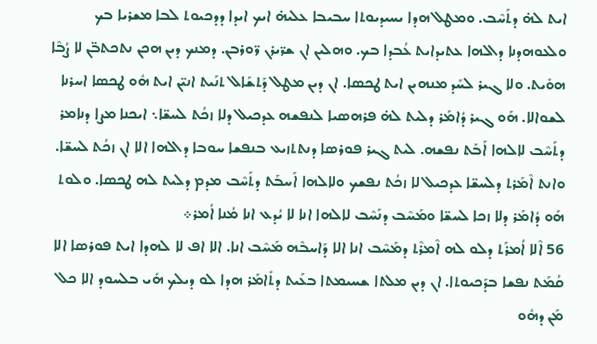ܐܝܬ ܠܗ̇ ܕܬܰܚܶܒ. ܘܡܛܠ ܗܕܐ ܝܚܝܕܝܘܬܐ ܚܒܝܒܐ ܥܠܝܗ̇ ܐܝܟ ܐܝܕܐ ܕܕܟܝܘܬ ܠܒܐ ܡܫܪܝܐ ܒܟ ܘܠܥܘܗܕܢܐ ܕܐܠܗܐ ܥܬܝܕܐܝܬ ܥܳܒܕܐ ܒܟ. ܘܗܠܝܢ ܐܢ ܫܖ̈ܝܪܢ ܖ̈ܘܪܒܢ. ܕܡܢܟ ܕܝܢ ܗܟܢ ܢܬܟܬܒ̈ܢ ܠܐ ܨܳܒܶܐ ܗܘܺܝܬ. ܘܠܐ ܓܝܪ ܠܚܰܕ ܡܢܗܝܢ ܐܝܬ ܛܟܣܐ. ܐܢ ܕܝܢ ܡܛܠ ܕܰܬܫܰܐܠ ܬܢܰܝܬ ܐܢܝ̈ܢ ܐܝܬ ܗܽܘ ܛܟܣܐ ܐܚܪܢܐ ܠܫܘܐܠܐ. ܗܰܘ ܓܝܪ ܕܳܐܡܰܪ ܕܠܝܬ ܠܗ̇ ܦܪܗܣܝܐ ܠܢܦܫܗ ܥܕܟܝܠ ܕܠܐ ܙܟܳܬ ܠܚܫ̈ܐ܆ ܐܝܟܢܐ ܡܨܐ ܕܢܐܡܪ ܕܬܰܚܶܒ ܠܐܠܗܐ ܐܰܒܰܬ ܢܦܫܗ. ܠܝܬ ܓܝܪ ܦܘܪܣܐ ܕܢܬܬܙܝܥ ܒܢܦܫܐ ܚܘܒܐ ܕܐܠܗܐ ܐܠܐ ܐܢ ܙܟܳܬ ܠܚܫ̈ܐ. ܘܐܢܬ ܐܶܡܰܪܬ ܕܠܚܫ̈ܐ ܥܕܟܝܠ ܠܐ ܙܟܳܬ ܢܦܫܟ ܘܠܐܠܗܐ ܐܰܚܒܰܬ ܕܬܰܚܶܒ ܡܕܡ ܕܠܝܬ ܠܗ ܛܟܣܐ. ܘܠܘܬ ܗܰܘ ܕܳܐܡܰܪ ܕܠܐ ܙܟܐ ܠܚܫ̈ܐ ܘܡܰܚܶܒ ܕܢܰܚܶܒ ܠܐܠܗܐ ܐܢܐ ܠܐ ܝܳܕܥ ܐܢܐ ܡܳܢܐ ܐܳܡܪ܀
56 ܐܶܠܐ ܐܳܡܪܰܬ ܕܠܘ ܠܗ ܐܶܡܪܶܬ ܕܡܰܚܶܒ ܐܢܐ ܐܠܐ ܕܰܐܚܒܶܗ ܡܰܚܶܒ ܐܢܐ. ܐܠܐ ܐܦ ܠܐ ܠܗܕܐ ܐܝܬ ܦܘܪܣܐ ܐܠܐ ܩܳܡܰܬ ܢܦܫܐ ܒܕܰܟܝܘܬܐ. ܐܢ ܕܝܢ ܡܠܬܐ ܫܚܝܡܬܐ ܒܥܰܝܬ ܕܬܺܐܡܰܪ ܗܕܐ ܠܘ ܕܝܠܟ ܗܺܝ ܒܠܚܘܕ ܐܠܐ ܟܠ ܡܰܢ ܕܗܽܘ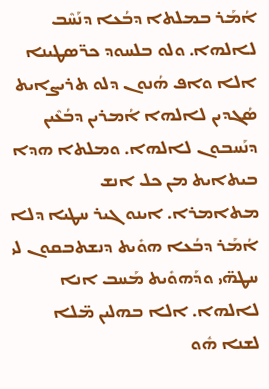ܐܳܡܰܪ ܒܡܠܬܐ ܕܒܳܥܐ ܕܢܰܚܶܒ ܠܐܠܗܐ. ܘܠܘ ܒܠܚܘܕ ܟܖ̈ܣܛܝܢܐ ܐܠܐ ܘܐܦ ܗܳܢܘܢ ܕܠܘ ܬܪܝܨܐܝܬ ܣܳܓܕܝܢ ܠܐܠܗܐ ܐܳܡܪܝܢ ܕܒܳܥܶܝܢ ܕܢܰܚܒܘܢ ܠܐܠܗܐ. ܘܡܠܬܐ ܗܕܐ ܒܝܬܐܝܬ ܡܢ ܟܠ ܐܢܫ ܡܬܐܡܪܐ. ܐܝܢܘ ܓܝܪ ܚܛܝܐ ܕܠܐ ܐܳܡܰܪ ܕܒܳܥܐ ܗܘܺܝܬ ܕܢܫܬܒܩܘܢ ܠܝ ܚܛܗ̈ܝ ܘܕܰܗܘܺܝܬ ܡܰܚܒ ܐܢܐ ܠܐܠܗܐ. ܐܠܐ ܒܗܠܝܢ ܡ̈ܠܐ ܠܫܢܐ ܗܽܘ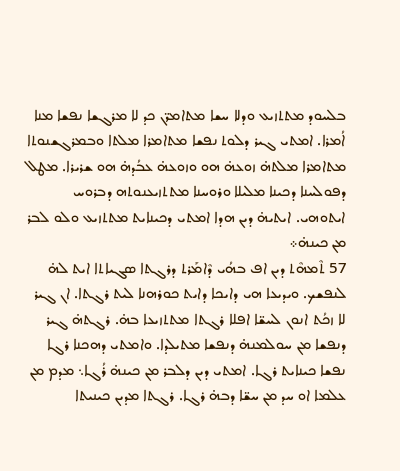ܒܠܚܘܕ ܡܬܬܙܝܥ ܘܕܠܐ ܚܫܐ ܡܬܐܡܖ̈ܢ ܟܕ ܠܐ ܡܪܓܫܐ ܢܦܫܐ ܡܢܐ ܐܳܡܪܐ. ܐܡܬܝ ܓܝܪ ܕܠܘܬ ܢܦܫܐ ܡܬܐܡܪܐ ܡܠܬܐ ܘܒܡܪܓܫܢܘܬܐ ܡܬܐܡܪܐ ܡܠܬܗ̇ ܙܘܥܗ̇ ܗܘ ܘܙܘܥܗ̇ ܥܒܳܕܗ̇ ܗܘ ܫܪܝܪܐ. ܡܛܠ ܕܦܘܠܚܢܐ ܕܟܝܢܐ ܡܠܝܠܐ ܘܪܘܚܢܐ ܡܬܬܙܝܥܢܘܬܗ ܕܒܪܘܚ ܐܝܬܘܗܝ. ܐܝܬܝܗ̇ ܕܝܢ ܗܕܐ ܐܡܬܝ ܕܟܝܢܐܝܬ ܡܬܬܙܝܥ ܘܠܘ ܠܒܪ ܡܢ ܟܝܢܗ̇܀
57 ܬܶܡܗܶܬ ܕܝܢ ܐܦ ܒܗܳܝ ܕܶܐܡܰܪܬ ܕܪܓܬܐ ܣܓܝܐܬܐ ܐܝܬ ܠܗ̇ ܠܢܦܫܟ. ܘܝܕܝܥܐ ܗܝ ܕܐܝܟܐ ܕܐܝܬ ܟܘܪܗܢܐ ܠܝܬ ܪܓܬܐ. ܐܢ ܓܝܪ ܠܐ ܙܟܳܬ ܐܢܘܢ ܠܚܫ̈ܐ ܐܦܠܐ ܪܓܬܐ ܡܬܬܙܝܥܐ ܒܗ̇. ܪܓܬܗ̇ ܓܝܪ ܕܢܦܫܐ ܡܢ ܚܘܠܡܢܗ̇ ܕܢܦܫܐ ܡܬܝܠܕܐ. ܘܐܡܬܝ ܕܗܟܢܐ ܪܓܐ ܢܦܫܐ ܟܝܢܐܝܬ ܪܓܐ. ܐܡܬܝ ܕܝܢ ܕܠܒܪ ܡܢ ܟܝܢܗ̇ ܪܳܓܐ܆ ܡܕܡ ܡܢ ܥܠܡܐ ܐܘ ܚܕ ܡܢ ܚܫ̈ܐ ܕܒܗ̇ ܪܓܐ. ܪܓܬܐ ܡܕܝܢ ܟܝܢܝܬܐ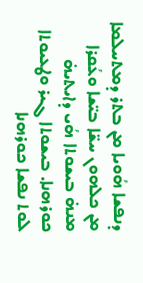ܕܢܦܫܐ ܗܳܘܝܐ ܡܢ ܒܬܪ ܕܡܬܚܠܡܐ ܡܢ ܟܠܗܘܢ ܚܫ̈ܐ ܒܝ̈ܫܐ ܘܥܳܩܪܐ ܡܢܗ̇ ܒܝܫܘܬܐ ܗܳܝ ܕܐܝܬܝܗ̇ ܟܘܪܗܢܐ. ܒܝܫܘܬܐ ܓܝܪ ܘܛܥܝܘܬܐ ܠܘܬ ܢܦܫܐ ܟܘܪܗܢܐ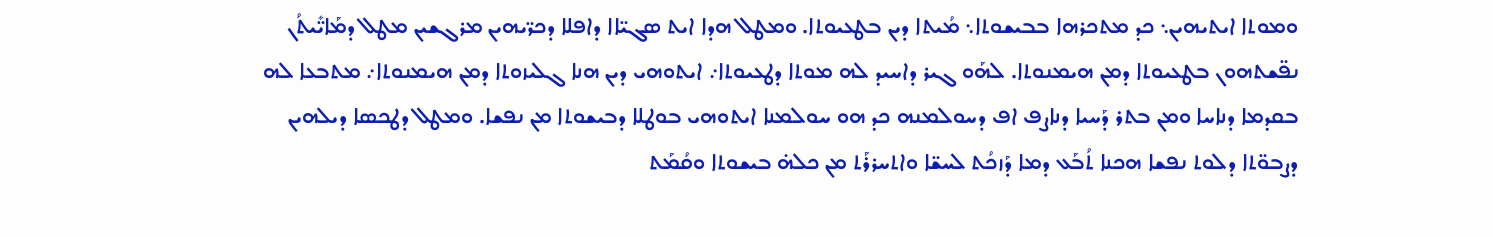ܘܡܘܬܐ ܐܝܬܝܗܝܢ܆ ܟܕ ܡܬܟܪܗܐ ܒܒܝܫܘܬܐ܆ ܡܳܝܬܐ ܕܝܢ ܒܛܥܝܘܬܐ. ܘܡܛܠ ܗܕܐ ܐܝܬ ܣܓܝ̈ܐܐ ܕܐܦܠܐ ܕܟܖ̈ܝܗܝܢ ܡܪܓܫܝܢ ܡܛܠ ܕܡܰܐܝ̈ܺܝܬܳܢ ܢܦ̈ܫܬܗܘܢ ܒܛܥܝܘܬܐ ܕܡܢ ܗܝܡܢܘܬܐ. ܠܗܰܘ ܓܝܪ ܕܐܚܝܕ ܠܗ ܡܘܬܐ ܕܛܥܝܘܬܐ܇ ܐܝܬܘܗܝ ܕܝܢ ܗܢܐ ܓܠܝܙܘܬܐ ܕܡܢ ܗܝܡܢܘܬܐ܇ ܡܬܒܥܐ ܠܗ ܒܩܕܡܐ ܕܢܐܚܐ ܘܡܢ ܒܬܪ ܕܰܚܝܐ ܕܢܐܨܦ ܐܦ ܕܚܘܠܡܢܗ ܟܕ ܗܘ ܚܘܠܡܢܐ ܐܝܬܘܗܝ ܒܘܛܠܐ ܕܒܝܫܘܬܐ ܡܢ ܢܦܫܐ. ܘܡܛܠ ܕܛܟܣܐ ܕܝܠܗܝܢ ܕܨܒܘ̈ܬܐ ܕܠܘܬ ܢܦܫܐ ܗܟܢܐ ܬܳܒܰܥ ܕܡܐ ܕܰܙܟܳܬ ܠܚܫ̈ܐ ܘܐܬܚܪܪܰܬ ܡܢ ܟܠܗ̇ ܒܝܫܘܬܐ ܘܩܳܡܰܬ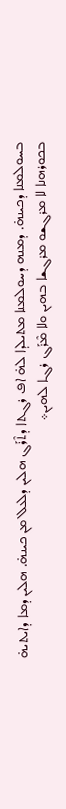ܒܚܘܠܡܢܐ ܕܟܝܢܗ̇. ܕܡܢܗ ܕܚܘܠܡܢܐ ܡܬܝܠܕܐ ܠܗ̇ ܐܦ ܪܓܬܐ ܕܬܶܪܰܓ ܗܠܝܢ ܕܠܥܠ ܡܢ ܟܝܢܗ̇. ܗܠܝܢ ܕܡܐ ܕܐܝܬܝܗ̇ ܒܟܘܪܗܢܐ ܠܐ ܡܪܓܫܘ ܡܪܓܫܐ ܒܗܝܢ ܘܠܐ ܡܶܪܰܓ ܪܓܐ ܠܗܝܢ܀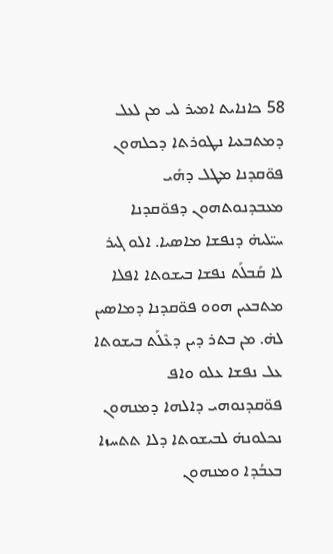58 ܟܐܢܐܝܬ ܐܡܝܪ ܠܝ ܡܢ ܠܥܠ ܕܡܬܒܥܝܐ ܢܛܘܪܬܐ ܕܟܠܗܘܢ ܦܘ̈ܩܕܢܐ ܡܛܠ ܕܗܺܝ ܡܥܒܕܢܘܬܗܘܢ ܕܦܘ̈ܩܕܢܐ ܚܝ̈ܠܝܗ̇ ܕܢܦܫܐ ܡܐܣܝܐ. ܐܠܘ ܓܝܪ ܠܐ ܩܰܒܠܰܬ ܢܦܫܐ ܒܝܫܘܬܐ ܐܦܠܐ ܡܬܒܥܝܢ ܗܘܘ ܦܘ̈ܩܕܢܐ ܕܡܐܣܝܢ ܠܗ̇. ܡܢ ܒܬܪ ܕܝܢ ܕܥܶܠܰܬ ܒܝܫܘܬܐ ܥܠ ܢܦܫܐ ܥܠܘ ܘܐܦ ܦܘ̈ܩܕܢܘܗܝ ܕܐܠܗܐ ܕܡܢܗܘܢ ܢܟܠܘܢܗ̇ ܠܒܝܫܘܬܐ ܕܠܐ ܬܬܚܙܐ ܒܥܒܳܕܐ ܘܡܢܗܘܢ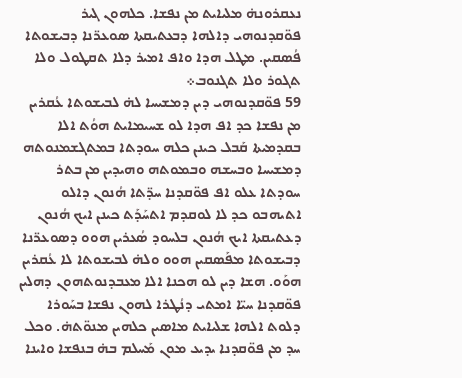ܢܥܩܪܘܢܗ̇ ܡܠܝܐܝܬ ܡܢ ܢܦܫܐ. ܟܠܗܘܢ ܓܝܪ ܦܘ̈ܩܕܢܘܗܝ ܕܐܠܗܐ ܕܒܥܬܝܩܬܐ ܣܘܥܖ̈ܢܐ ܕܒܝܫܘܬܐ ܦܳܣܩܝܢ. ܡܛܠ ܗܕܐ ܘܐܦ ܐܡܝܪ ܕܠܐ ܬܩܛܘܠ ܘܠܐ ܬܓܘܪ ܘܠܐ ܬܓܢܘܒ܀
59 ܦܘ̈ܩܕܢܘܗܝ ܕܝܢ ܕܡܫܝܚܐ ܠܗ̇ ܠܒܝܫܘܬܐ ܥܳܩܪܝܢ ܡܢ ܢܦܫܐ ܟܕ ܐܦ ܗܕܐ ܠܘ ܫܚܝܡܐܝܬ ܗܘܳܬ ܐܠܐ ܒܩܕܡܝܬܐ ܩܰܒܠ ܟܝܢܢ ܟܠܗ ܚܘܕܬܐ ܒܡܬܓܫܡܢܘܬܗ ܕܡܫܝܚܐ ܘܒܚܫܗ ܘܒܡܘܬܗ ܘܗܝܕܝܢ ܡܢ ܒܬܪ ܚܘܕܬܐ ܥܠܘ ܐܦ ܦܘ̈ܩܕܢܐ ܚܕ̈ܬܐ ܗܳܢܘܢ ܕܐܠܘ ܐܬܝܗܒܘ ܟܕ ܠܐ ܠܘܩܕܡ ܐܬܚܰܕܰܬ ܟܝܢܢ ܐܝܟ ܗܳܢܘܢ ܕܥܬܝܩܬܐ ܐܝܟ ܗܳܢܘܢ ܒܠܚܘܕ ܣܳܥܪܝܢ ܗܘܘ ܕܣܘܥܖ̈ܢܐ ܕܒܝܫܘܬܐ ܡܦܰܣܩܝܢ ܗܘܘ ܘܠܗ̇ ܠܒܝܫܘܬܐ ܠܐ ܥܳܩܪܝܢ ܗܘܰܘ. ܗܫܐ ܕܝܢ ܠܘ ܗܟܢܐ ܐܠܐ ܡܥܒܕܢܘܬܗܘܢ ܕܗܠܝܢ ܦܘ̈ܩܕܢܐ ܚܝ̈ܐ ܐܡܬܝ ܕܢܳܛܪܐ ܠܗܘܢ ܢܦܫܐ ܒܚܰܘܪܐ ܕܠܘܬ ܐܠܗܐ ܫܠܝܐܝܬ ܡܐܣܝܢ ܟܠܗܝܢ ܡܢܘ̈ܬܗ̇. ܘܟܠ ܚܕ ܡܢ ܦܘ̈ܩܕܢܐ ܝܕܝܥ ܡܘܢ ܡܰܚܠܡ ܒܗ̇ ܒܢܦܫܐ ܘܐܝܢܐ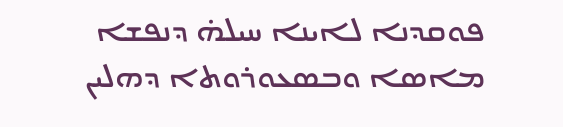ܦܘܩܕܢܐ ܠܐܝܢܐ ܚܝܠܗ̇ ܕܢܦܫܐ ܡܐܣܐ ܘܒܣܥܘܪܘܬܐ ܕܗܠܝܢ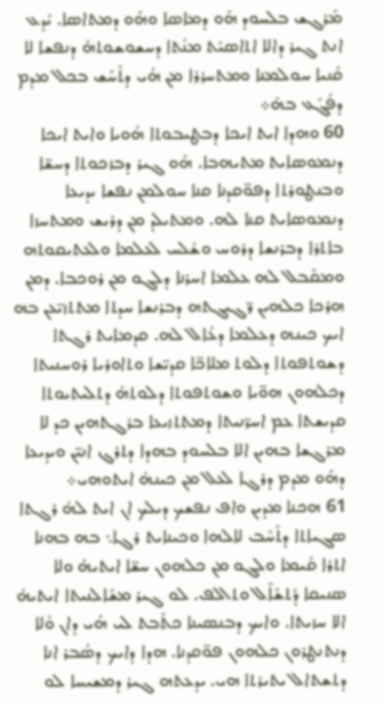ܡܰܪܓܫ ܒܠܚܘܕ ܗܰܘ ܕܡܐܣܐ ܘܗܰܘ ܕܡܬܐܣܐ. ܝܳܕܥ ܐܢܬ ܓܝܪ ܕܐܠܐ ܐܬܐܣܝܰܬ ܡܢܳܬܐ ܕܚܫܘܫܘܬܗ̇ ܕܢܦܫܐ ܠܐ ܩܳܢܝܐ ܚܘܠܡܢܐ ܘܡܬܚܪܪܐ ܡܢ ܗܳܝ ܕܬܶܚܰܫ ܒܟܠ ܡܕܡ ܕܦܳܓܰܥ ܒܗ̇܀
60 ܘܗܕܐ ܐܝܬ ܐܝܟܐ ܕܒܛܝܒܘܬܐ ܗܳܘܝܐ ܘܐܝܬ ܐܝܟܐ ܕܢܡܘܣܐܝܬ ܡܬܝܗܒܐ. ܗܰܘ ܓܝܪ ܕܒܙܟܘܬܐ ܕܚܫ̈ܐ ܘܒܢܛܘܪܬܐ ܕܦܘ̈ܩܕܢܐ ܩܢܐ ܚܘܠܡܢ ܢܦܫܐ ܝܕܝܥܐ ܕܢܡܘܣܐܝܬ ܩܢܐ ܠܗ. ܘܡܬܝܠܕ ܡܢ ܕܪܝܫ ܘܡܬܚܙܐ ܒܐܬܪܐ ܕܒܪܢܫܐ ܕܪܘܚ ܘܫܳܠܚ ܠܥܠܡܐ ܘܠܥܬܝܩܘܬܗ ܘܡܩܰܒܠ ܠܗ ܥܠܡܐ ܐܚܪܢܐ ܕܠܓܘ ܡܢ ܪܘܟܒܐ. ܕܡܢ ܗܪܟܐ ܟܠܗܝܢ ܖ̈ܓܝܓܬܗ ܕܒܪܢܫܐ ܚܕܬܐ ܡܬܬܙܝ̈ܥܢ ܒܗ ܐܝܟ ܟܝܢܗ ܕܥܠܡܐ ܕܥܳܐܠ ܠܗ. ܩܕܡܐܝܬ ܪܓܬܐ ܕܫܘܬܦܘܬܐ ܕܠܘܬ ܡܠܐܟ̈ܐ ܩܕܝ̈ܫܐ ܘܬܐܘܪܝܐ ܪܘܚܢܝܬܐ ܕܟܠܗܘܢ ܗܘ̈ܝܐ ܘܫܘܬܦܘܬܐ ܕܠܘܬܗ̇ ܕܬܠܝܬܝܘܬܐ ܩܕܝܫܬܐ ܥܡ ܐܚܖ̈ܢܝܬܐ ܕܡܬܬܙܝܥܐ ܒܪܓܬܗܝܢ ܟܕ ܠܐ ܡܪܓܫܐ ܒܗܝܢ ܐܠܐ ܒܠܚܘܕ ܒܗܕܐ ܕܬܪܓ ܐܢܝ̈ܢ ܘܝܕܝܥܐ ܕܗܰܘ ܡܕܡ ܕܪܓܐ ܠܥܠ ܡܢ ܟܝܢܗ̇ ܐܝܬܘܗܝ܀
61 ܗܟܢܐ ܡܕܝܢ ܘܐܦ ܢܦܫܟ ܕܝܠܟ ܐܢ ܐܝܬ ܠܗ̇ ܪܓܬܐ ܣܓܝܐܬܐ ܕܬܰܚܶܒ ܠܐܠܗܐ ܘܟܝܢܐܝܬ ܪܓܐ܆ ܒܗ ܒܗܢܐ ܐܬܪܐ ܩܳܝܡܐ ܘܠܓܘ ܡܢ ܟܠܗܘܢ ܚܫ̈ܐ ܐܝܬܝܗ̇ ܘܠܐ ܣܢܝܩܐ ܕܰܬܫܰܐܶܠ ܘܬܐܠܦ. ܠܘ ܓܝܪ ܡܫܰܐܠܢܝܬܐ ܐܝܬܝܗ̇ ܐܠܐ ܚܙܝܬܐ. ܘܐܝܟ ܕܒܢܣܝܢܐ ܟܬܰܒܬ ܠܝ ܗܳܝ ܕܐܢ ܘܳܠܐ ܕܢܬܢܛܪܘܢ ܟܠܗܘܢ ܦܘ̈ܩܕܢܐ. ܗܕܐ ܕܐܝܟ ܕܣܳܒܪ ܐܢܐ ܕܬܫܬܐܠ ܝܬܝܪܬܐ ܗܝ. ܝܕܥܬܗ ܓܝܪ ܕܡܫܝܚܐ ܠܘ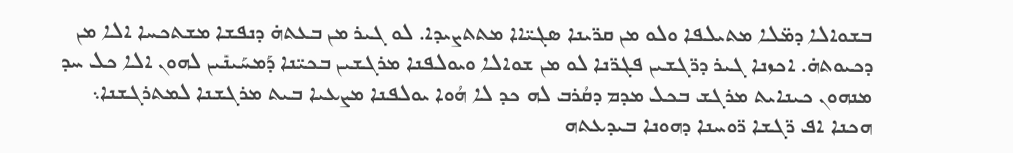ܒܫܘܐܠܐ ܕܡ̈ܠܐ ܡܬܝܠܦܐ ܘܠܘ ܡܢ ܩܖ̈ܝܢܐ ܣܓܝ̈ܐܐ ܡܬܬܨܝܕܐ. ܠܘ ܓܝܪ ܡܢ ܒܥܬܗ̇ ܕܢܦܫܐ ܡܫܬܟܚܐ ܐܠܐ ܡܢ ܕܟܝܘܬܗ̇. ܐܟܙܢܐ ܓܝܪ ܕܖ̈ܓܫܝܢ ܦܓܖ̈ܢܐ ܠܘ ܡܢ ܫܘܐܠܐ ܘܝܘܠܦܢܐ ܡܪܓܫܝܢ ܒܟܝ̈ܢܐ ܕܰܡܚܰܝܢܺܝܢ ܠܗܘܢ ܐܠܐ ܟܠ ܚܕ ܡܢܗܘܢ ܟܝܢܐܝܬ ܡܪܓܫ ܒܟܠ ܡܕܡ ܕܩܳܪܒ ܠܗ ܟܕ ܠܐ ܗܳܘܐ ܝܘܠܦܢܐ ܡܨܥܝܐ ܒܝܬ ܡܪܓܫܢܐ ܠܡܬܪܓܫܢܐ܆ ܗܟܢܐ ܐܦ ܖ̈ܓܫܐ ܖ̈ܘܚܢܐ ܕܗܘܢܐ ܒܝܕܥܬܗ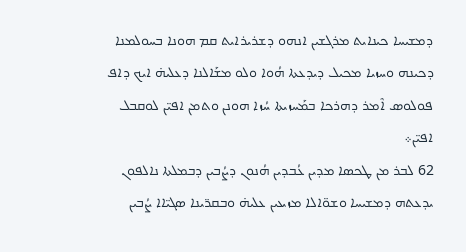ܕܡܫܝܚܐ ܟܝܢܐܝܬ ܡܪܓܫܝܢ ܐܢܗܘ ܕܫܪܝܪܐܝܬ ܩܡ ܗܘܢܐ ܒܚܘܠܡܢܐ ܕܟܝܢܗ ܘܚܙܝܐ ܡܟܝܠ ܕܝܕܥܬܐ ܗܳܘܐ ܘܠܘ ܡܫܰܐܠܢܐ ܕܥܠܝܗ̇ ܐܝܟ ܕܐܦ ܦܘܠܘܣ ܐܶܡܪ ܕܗܪܟܐ ܒܡܰܚܙܝܬܐ ܚܳܙܐ ܗܘܢܢ ܘܬܡܢ ܐܦܝ̈ܢ ܠܘܩܒܠ ܐܦܝ̈ܢ܀
62 ܠܒܪ ܡܢ ܛܟܣܐ ܡܕܝܢ ܥܳܒܕܝܢ ܗܳܢܘܢ ܕܨܳܒܝܢ ܕܒܡܠܬܐ ܢܐܠܦܘܢ ܝܕܥܬܗ ܕܡܫܝܚܐ ܘܫܘ̈ܐܠܐ ܡܙܝܥܝܢ ܥܠܝܗ̇ ܘܒܩܖ̈ܝܢܐ ܣܓܝ̈ܐܐ ܨܳܒܝܢ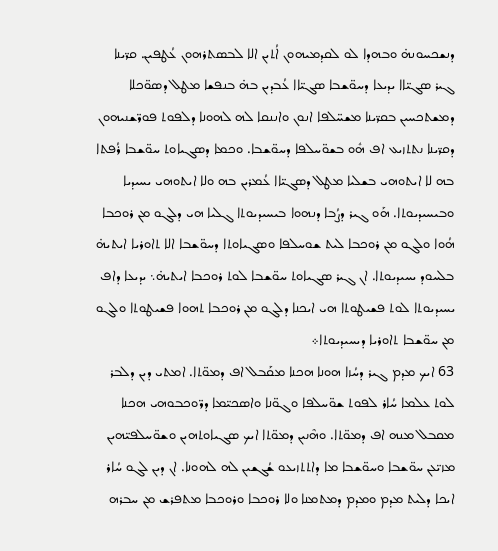ܕܢܫܟܚܘܢܗ̇ ܘܒܗܕܐ ܠܘ ܠܩܕܡܝܗܘܢ ܐܳܬܝܢ ܐܠܐ ܠܒܣܬܪܗܘܢ ܥܳܛܦܝܢ. ܩܖ̈ܝܢܐ ܓܝܪ ܣܓܝ̈ܐܐ ܝܕܝܥܐ ܕܚܘ̈ܫܒܐ ܣܓܝ̈ܐܐ ܥܳܒܕܝܢ ܒܗ̇ ܒܢܦܫܐ ܡܛܠ ܕܣܘ̈ܟܠܐ ܕܡܫܬܟܚܝܢ ܒܩܖ̈ܝܢܐ ܡܫܚ̈ܠܦܐ ܐܢܘܢ ܘܐܢܢܩܐ ܠܗ ܠܗܘܢܐ ܕܠܦܘܬ ܦܘܖ̈ܫܢܝܗܘܢ ܕܩܖ̈ܝܢܐ ܢܬܬܙܝܥ ܐܦ ܗܽܘ ܒܫܘ̈ܚܠܦܐ ܕܚܘ̈ܫܒܐ. ܘܟܡܐ ܕܣܓܝܐܘܬ ܚܘ̈ܫܒܐ ܪܳܦܬܐ ܒܗ ܠܐ ܐܝܬܘܗܝ ܒܫܠܝܐ ܡܛܠ ܕܣܓܝ̈ܐܐ ܥܳܡܪܝܢ ܒܗ ܘܠܐ ܐܝܬܘܗܝ ܝܚܝܕܝܐ ܘܒܝܚܝܕܝܘܬܐ. ܗܰܘ ܓܝܪ ܕܨܳܒܐ ܕܢܗܘܐ ܒܝܚܝܕܝܘܬܐ ܓܠܝܐ ܗܝ ܕܠܓܘ ܡܢ ܪܘܟܒܐ ܗܳܘܐ ܘܠܓܘ ܡܢ ܪܘܟܒܐ ܠܝܬ ܫܘܚܠܦܐ ܘܣܓܝܐܘܬܐ ܕܚܘ̈ܫܒܐ ܐܠܐ ܬܐܘܪܝܐ ܐܝܬܝܗ̇ ܒܠܚܘܕ ܝܚܝܕܝܘܬܐ. ܐܢ ܓܝܪ ܣܓܝܐܘܬ ܚܘ̈ܫܒܐ ܠܘܬ ܪܘܟܒܐ ܐܝܬܝܗ̇܆ ܝܕܝܥܐ ܕܐܦ ܝܚܝܕܝܘܬܐ ܠܘܬ ܦܫܝܛܘܬܐ ܗܝ ܐܝܟܢܐ ܕܠܓܘ ܡܢ ܪܘܟܒܐ ܬܗܘܐ ܦܫܝܛܘܬܐ ܘܠܓܘ ܡܢ ܚܘ̈ܫܒܐ ܬܐܘܪܝܐ ܕܝܚܝܕܝܘܬܐ܀
63 ܐܝܟ ܡܕܡ ܓܝܪ ܕܚܳܙܐ ܗܘܢܐ ܗܟܢܐ ܡܩܰܒܠ ܐܦ ܕܡܘ̈ܬܐ. ܐܡܬܝ ܕܝܢ ܕܠܒܪ ܠܘܬ ܥܠܡܐ ܚܳܐܪ ܠܦܘܬ ܫܘ̈ܚܠܦܐ ܘܓܘ̈ܢܐ ܘܐܣܟܝ̈ܡܐ ܕܖ̈ܘܟܒܘܗܝ ܗܟܢܐ ܡܩܒܠ ܡܢܗ ܐܦ ܕܡܘ̈ܬܐ. ܘܗܶܢܝܢ ܕܡܘ̈ܬܐ ܐܝܟ ܣܓܝܐܘܬܗܝܢ ܘܫܘ̈ܚܠܦܝ̈ܗܝܢ ܡܙܝ̈ܥܢ ܚܘ̈ܫܒܐ ܘܚܘ̈ܫܒܐ ܡܐ ܕܐܬܬܙܝܥܘ ܫܳܓܫܝܢ ܠܗ ܠܗܘܢܐ. ܐܢ ܕܝܢ ܠܓܘ ܚܳܐܪ ܐܝܟܐ ܕܠܝܬ ܡܕܡ ܘܡܕܡ ܕܡܬܡܢܐ ܘܠܐ ܪܘܟܒܐ ܘܪܘܟܒܐ ܡܬܦܪܫ ܡܢ ܚܒܪܗ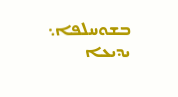ܒܫܘܚܠܦܐ܆ ܝܕܝܥܐ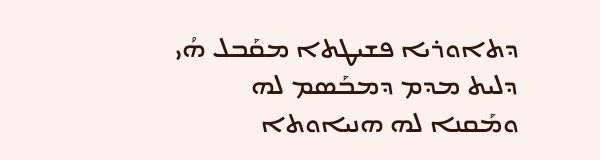ܕܬܐܘܪܝܐ ܦܫܝܛܬܐ ܡܩܰܒܠ ܗܳܝ ܕܠܝܬ ܡܕܡ ܕܡܒܰܣܡ ܠܗ ܘܡܰܩܢܐ ܠܗ ܗܢܝܐܘܬܐ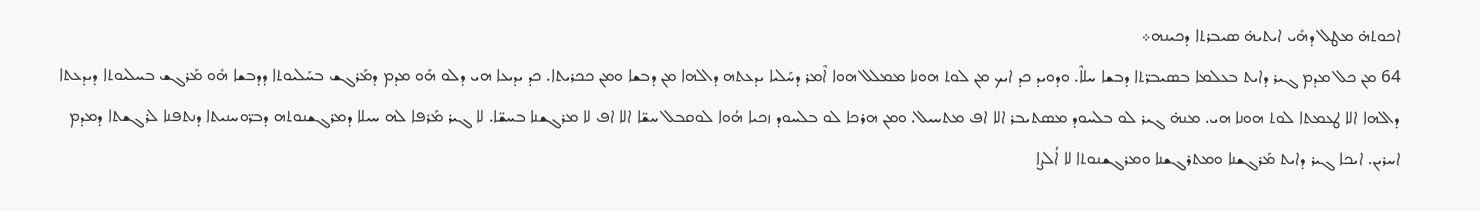ܐܟܘܬܗ̇ ܡܛܠ ܕܗܺܝ ܐܝܬܝܗ̇ ܣܝܒܪܬܐ ܕܟܝܢܗ܀
64 ܡܢ ܟܠ ܡܕܡ ܓܝܪ ܕܐܝܬ ܒܥܠܡܐ ܒܣܝܒܖ̈ܬܐ ܕܒܫܐ ܚܠܐܶ. ܘܕܘܝܕ ܟܕ ܐܝܟ ܡܢ ܠܘܬ ܗܘܢܐ ܡܡܠܠ ܗܘܐ ܐܶܡܪ ܕܚܰܠܝܐ ܝܕܥܬܗ ܕܐܠܗܐ ܡܢ ܕܒܫܐ ܘܡܢ ܟܟܪܝܬܐ. ܟܕ ܝܕܝܥܐ ܗܝ ܕܠܘ ܗܰܘ ܡܕܡ ܕܡܰܪܓܫ ܒܚܰܠܝܘܬܐ ܕܕܒܫܐ ܗܽܘ ܡܰܪܓܫ ܒܚܠܝܘܬܐ ܕܝܕܥܬܐ ܕܐܠܗܐ ܐܠܐ ܛܥܡܬܐ ܠܘܬ ܗܘܢܐ ܗܝ. ܡܢܗ̇ ܓܝܪ ܠܘ ܒܠܚܘܕ ܡܣܬܝܒܪ ܐܠܐ ܐܦ ܡܬܚܝܠ. ܘܡܢ ܗܪܟܐ ܠܘ ܒܠܚܘܕ ܙܟܝܐ ܗܳܘܐ ܠܘܩܒܠ ܚܫ̈ܐ ܐܠܐ ܐܦ ܠܐ ܡܪܓܫܢܐ ܒܚܫ̈ܐ. ܠܐ ܓܝܪ ܡܰܪܦܐ ܠܗ ܚܝܠܐ ܕܡܪܓܫܢܘܬܗ ܕܒܖ̈ܘܚܢܝܬܐ ܕܢܬܦܢܐ ܠܪܓܫܬܐ ܕܡܕܡ ܐܚܪܝܢ. ܐܝܟܐ ܓܝܪ ܕܐܝܬ ܡܰܪܓܫܢܐ ܘܡܬܪܓܫܢܐ ܘܡܪܓܫܢܘܬܐ ܠܐ ܐܳܠܨܐ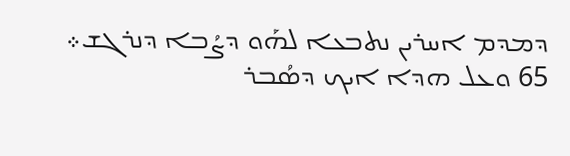ܕܡܕܡ ܐܚܪܝܢ ܢܬܒܥܐ ܠܗܰܘ ܕܨܳܒܐ ܕܢܪܓܫ܀
65 ܘܥܠ ܗܕܐ ܐܝܟ ܕܣܳܒܪ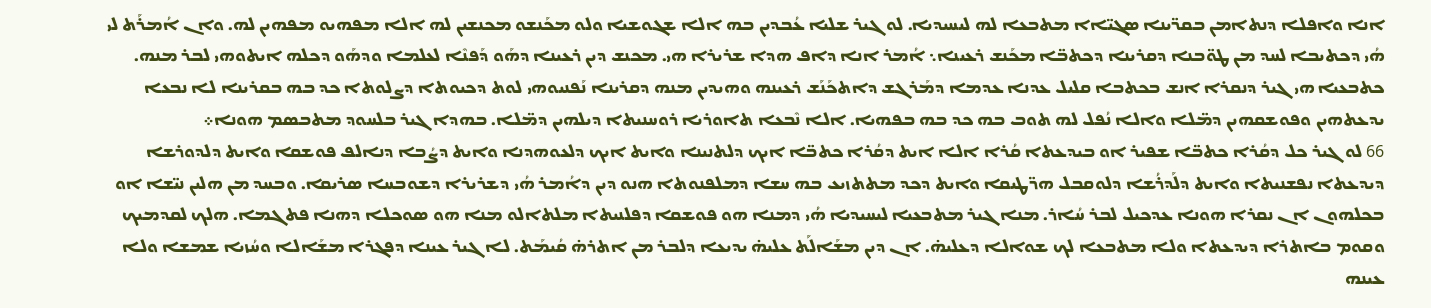ܐܢܐ ܘܐܦܠܐ ܕܢܬܐܡܢ ܒܩܖ̈ܝܢܐ ܣܓܝ̈ܐܐ ܡܬܒܥܐ ܠܗ ܠܝܚܝܕܝܐ. ܠܘ ܓܝܪ ܫܠܝܐ ܥܳܒܕܝܢ ܒܗ ܐܠܐ ܫܓܘܫܝܐ ܘܠܘ ܡܟܰܢܫܘ ܡܟܢܫܝܢ ܠܗ ܐܠܐ ܡܦܗܝܘ ܡܦܗܝܢ ܠܗ. ܘܐܢ ܐܳܡܪܰܬ ܠܝ ܗܳܝ ܕܟܬܝܒܐ ܠܚܕ ܡܢ ܛܘ̈ܒܢܐ ܕܩܪܝܢܐ ܕܟܬܒ̈ܐ ܡܟܰܢܫ ܪܥܝܢܐ܆ ܐܳܡܪ ܐܢܐ ܕܐܦ ܗܕܐ ܫܪܝܪܐ ܗܝ. ܡܟܢܫ ܕܝܢ ܪܥܝܢܐ ܕܗܰܘ ܕܰܦܢܶܐ ܠܥܠܡܐ ܘܕܗܰܘ ܕܟܠܗ ܐܝܬܘܗܝ ܠܒܪ ܡܢܗ. ܟܬܒܥܝܐ ܗܝ ܓܝܪ ܕܢܩܪܐ ܐܢܫ ܒܟܬܒܐ ܩܠܝܠ ܥܕܢܐ ܥܕܡܐ ܕܡܰܪܓܫ ܕܐܬܟܰܢܰܫ ܪܥܝܢܗ ܘܗܝܕܝܢ ܡܢܗ ܕܩܪܝܢܐ ܢܰܦܢܝܘܗܝ ܠܘܬ ܕܟܝܘܬܐ ܕܨܠܘܬܐ ܟܕ ܒܗ ܒܩܪܝܢܐ ܠܐ ܢܒܥܐ ܝܕܥܬܗܝܢ ܘܦܘܫܩܗܝܢ ܕܡ̈ܠܐ ܘܐܠܐ ܢܳܦܠ ܠܗ ܬܘܒ ܒܗ ܟܕ ܒܗ ܒܦܗܝܐ. ܐܠܐ ܢܶܒܥܐ ܬܐܘܪܝܐ ܪܘܚܢܝܬܐ ܕܝܠܗܝܢ ܕܡ̈ܠܐ. ܒܗܕܐ ܓܝܪ ܒܠܚܘܕ ܡܬܒܣܡ ܗܘܢܐ܀
66 ܠܘ ܓܝܪ ܟܠ ܕܩܳܪܐ ܟܬܒ̈ܐ ܫܦܝܪ ܐܘ ܒܝܕܥܬܐ ܩܳܪܐ ܐܠܐ ܐܝܬ ܕܩܳܪܐ ܟܬܒ̈ܐ ܐܝܟ ܕܠܬܢܝܢܐ ܘܐܝܬ ܐܝܟ ܕܠܥܘܗܕܢܐ ܘܐܝܬ ܕܨܳܒܐ ܕܢܐܠܦ ܦܘܫܩܐ ܘܐܝܬ ܕܠܕܘܪܫܐ ܕܝܕܥܬܐ ܢܦܫܢܝܬܐ ܘܐܝܬ ܕܠܰܕܪܳܫܐ ܕܠܘܩܒܠ ܗܖ̈ܛܝܩܐ ܘܐܝܬ ܕܟܕ ܡܬܬܙܝܥ ܒܗ ܚܫܐ ܕܡܠܦܢܘܬܐ ܗܢܘ ܕܝܢ ܕܐܳܡܪ ܗܳܝ ܕܫܪܝܪܐ ܕܫܘܒܚܐ ܣܪܝܩܐ. ܘܒܚܕ ܡܢ ܗܠܝܢ ܢܝ̈ܫܐ ܐܘ ܒܟܠܗܘܢ ܐܢ ܢܩܪܐ ܗܘܢܐ ܥܕܟܝܠ ܠܒܪ ܚܳܐܪ. ܡܢܐ ܓܝܪ ܡܬܒܥܝܐ ܠܝܚܝܕܝܐ ܗܳܝ ܕܡܢܐ ܗܘ ܦܘܫܩܐ ܕܦܠܢܝܬܐ ܡܠܬܐܠܘ ܡܢܐ ܗܘ ܣܘܟܠܐ ܕܗܢܐ ܦܬܓܡܐ. ܗܠܟ ܠܩܕܡܝܟ ܘܩܘܡ ܒܐܬܪܐ ܕܝܕܥܬܐ ܘܠܐ ܡܬܒܥܐ ܠܟ ܫܘܐܠܐ ܕܥܠܝܗ̇. ܐܢ ܕܝܢ ܡܫܰܐܠܰܬ ܥܠܝܗ̇ ܝܕܝܥܐ ܕܠܒܪ ܡܢ ܐܬܪܗ̇ ܩܳܝܡܰܬ. ܠܐ ܓܝܪ ܥܝܢܐ ܕܦܓܪܐ ܡܫܰܐܠܐ ܘܚܳܙܝܐ ܫܡܫܐ ܘܠܐ ܥܝܢܗ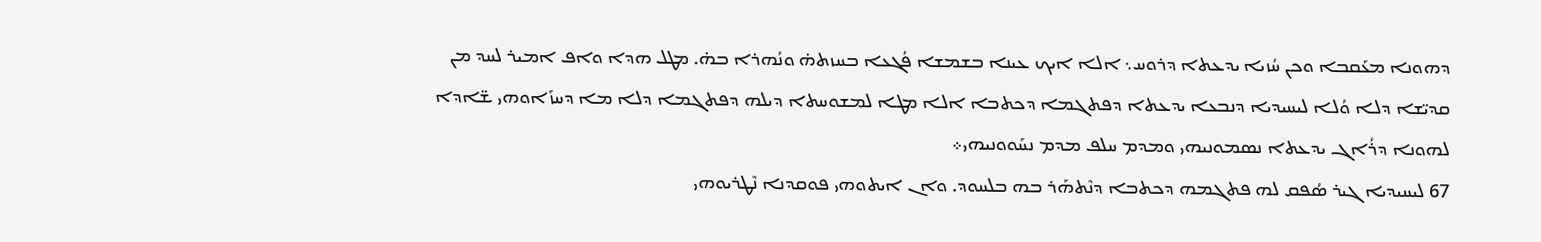ܕܗܘܢܐ ܡܥܰܩܒܐ ܘܟܢ ܚܳܙܝܐ ܝܕܥܬܐ ܕܪܘܚ܆ ܐܠܐ ܐܝܟ ܥܝܢܐ ܒܫܡܫܐ ܦܳܓܥܐ ܒܚܙܬܗ̇ ܘܢܳܗܪܐ ܒܗ̇. ܡܛܠ ܗܕܐ ܘܐܦ ܐܡܝܪ ܠܚܕ ܡܢ ܩܕܝ̈ܫܐ ܕܠܐ ܘܳܠܐ ܠܝܚܝܕܝܐ ܕܢܒܥܐ ܝܕܥܬܐ ܕܦܬܓܡܐ ܕܟܬܒܐ ܐܠܐ ܡܛܐ ܠܡܫܘܚܬܐ ܕܝܠܗ ܕܦܬܓܡܐ ܕܠܐ ܡܐ ܕܚܙܰܐܘܗܝ ܫ̈ܐܕܐ ܠܗܘܢܐ ܕܪܳܐܓ ܝܕܥܬܐ ܢܣܡܘܢܝܗܝ ܘܡܕܡ ܚܠܦ ܡܕܡ ܢܚܰܘܘܢܝܗܝ܀
67 ܠܝܚܝܕܝܐ ܓܝܪ ܣܳܦܩ ܠܗ ܦܬܓܡܗ ܕܟܬܒܐ ܕܢܶܬܗܰܪ ܒܗ ܒܠܚܘܕ. ܘܐܢ ܐܝܬܘܗܝ ܦܘܩܕܢܐ ܢܶܛܪܝܘܗܝ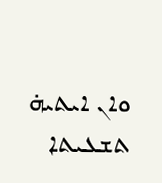ܘܐܢ ܐܝܬܝܗ̇ ܬܫܥܝܬܐ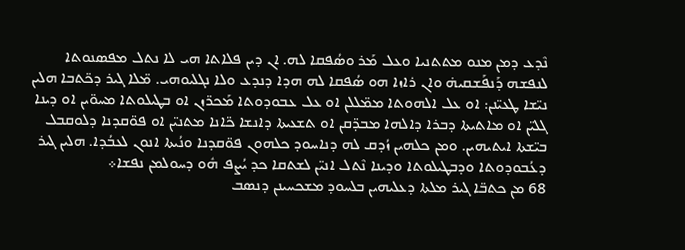ܢܶܕܥ ܕܡܢ ܡܢܘ ܡܬܬܢܝܐ ܘܥܠ ܡܰܪ ܘܣܳܦܩܐ ܠܗ. ܐܢ ܕܝܢ ܦܠܐܬܐ ܗܝ ܠܐ ܢܬܠ ܡܦܣܢܘܬܐ ܠܢܦܫܗ ܕܰܢܦܰܫܩܝܗ̇ ܘܐܢ ܪܐܙܐ ܗܘ ܣܳܦܩܐ ܠܗ ܗܕܐ ܕܢܕܥ ܘܠܐ ܢܓܠܝܘܗܝ. ܡ̈ܠܐ ܓܝܪ ܕܟ̈ܬܒܐ ܗܠܝܢ ܢܝ̈ܫܐ ܛܥܝ̈ܢܢ: ܐܘ ܥܠ ܐܠܗܘܬܐ ܡܡ̈ܠܠܢ ܐܘ ܥܠ ܥܒܘܕܘܬܐ ܡܰܟܖ̈ܙܢ ܐܘ ܒܛܝܠܘܬܐ ܡܚܘ̈ܝܢ ܐܘ ܕܝܢܐ ܓܠܝ̈ܢ ܐܘ ܡܐܬܝܬܐ ܕܒܪܐ ܕܐܠܗܐ ܡܒܕ̈ܩܢ ܐܘ ܬܫܥܝܬܐ ܕܐܢܫܐ ܟ̈ܐܢܐ ܡܬܢܝ̈ܢ ܐܘ ܦܘ̈ܩܕܢܐ ܕܠܘܩܒܠ ܒܝ̈ܫܬܐ ܐܝܬܝܗܝܢ. ܘܡܢ ܟܠܗܝܢ ܙܳܕܩ ܠܗ ܕܢܐܚܘܕ ܟܠܗܘܢ ܦܘ̈ܩܕܢܐ ܘܢܳܝܬܐ ܐܢܘܢ ܠܥܒܳܕܐ. ܗܠܝܢ ܓܝܪ ܕܥܳܒܘܕܘܬܐ ܘܕܒܛܝܠܘܬܐ ܘܕܝܢܐ ܢܶܬܠ ܐܢܝ̈ܢ ܠܫܬܩܐ ܟܕ ܝܳܨܦ ܗܽܘ ܕܚܘܠܡܢ ܢܦܫܐ܀
68 ܡܢ ܟܬܒ̈ܐ ܓܝܪ ܡܠܬܐ ܕܥܠܝܗܝܢ ܒܠܚܘܕ ܡܫܟܚܝܢܢ ܕܢܣܒ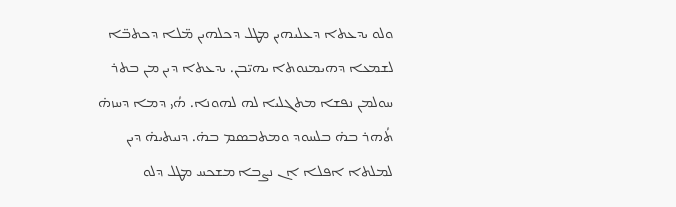ܘܠܘ ܝܕܥܬܐ ܕܥܠܝܗܝܢ ܡܛܠ ܕܟܠܗܝܢ ܡ̈ܠܐ ܕܟܬܒ̈ܐ ܠܫܡܥܐ ܕܗܝܡܢܘܬܐ ܝܗܝ̈ܒܢ. ܝܕܥܬܐ ܕܝܢ ܡܢ ܒܬܪ ܚܘܠܡܢ ܢܦܫܐ ܡܬܓܠܝܐ ܠܗ ܠܗܘܢܐ. ܗܳܝ ܕܡܐ ܕܚܙܗ̇ ܬܳܗܪ ܒܗ̇ ܒܠܚܘܕ ܘܡܬܒܣܡ ܒܗ̇. ܕܢܝܬܝܗ̇ ܕܝܢ ܠܡܠܬܐ ܐܦܠܐ ܐܢ ܢܨܒܐ ܡܫܟܚ ܡܛܠ ܕܠܘ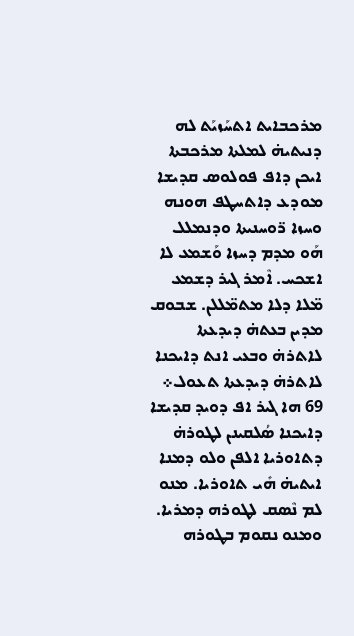ܡܪܟܒܐܝܬ ܐܬܚܰܙܝܰܬ ܠܗ ܕܢܝܬܝܗ̇ ܠܡܠܬܐ ܡܪܟܒܬܐ ܐܝܟܢ ܕܐܦ ܦܘܠܘܣ ܩܕܝܫܐ ܡܘܕܥ ܕܐܬܚܛܦ ܗܘܢܗ ܘܚܙܐ ܖ̈ܘܚܢܝܬܐ ܘܕܢܡܠܠ ܗܰܘ ܡܕܡ ܕܚܙܐ ܘܰܫܡܥ ܠܐ ܐܫܟܚ. ܐܶܡܪ ܓܝܪ ܕܫܡܥ ܡ̈ܠܐ ܕܠܐ ܡܬܡ̈ܠܠܢ. ܫܒܘܩ ܡܕܝܢ ܒܥܬܗ̇ ܕܝܕܥܬܐ ܠܐܬܪܗ̇ ܘܒܥܝ ܐܢܬ ܕܐܝܟܢܐ ܠܐܬܪܗ̇ ܕܝܕܥܬܐ ܬܥܘܠ܀
69 ܗܐ ܓܝܪ ܐܦ ܕܘܝܕ ܩܕܝܫܐ ܕܐܝܟܢܐ ܣܳܠܩܝܢܢ ܠܛܘܪܗ̇ ܕܬܐܘܪܝܐ ܐܠܦܢ ܘܠܘ ܕܡܢܐ ܐܝܬܝܗ̇ ܗܺܝ ܬܐܘܪܝܐ. ܡܢܘ ܠܡ ܢܶܣܩ ܠܛܘܪܗ ܕܡܪܝܐ. ܘܡܢܘ ܢܩܘܡ ܒܛܘܪܗ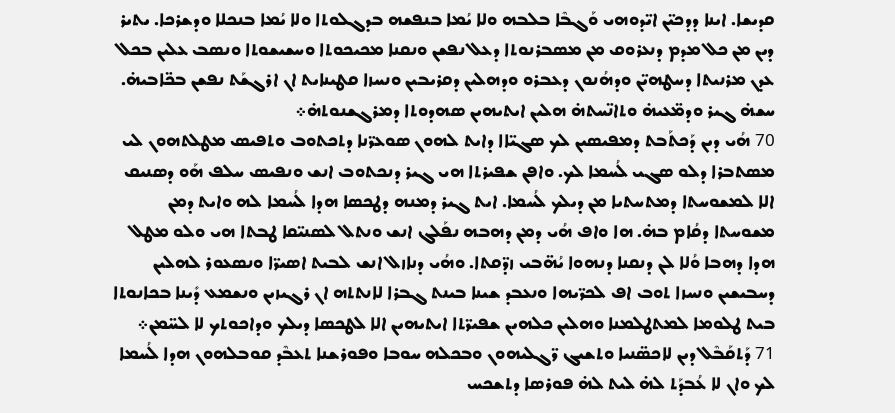ܩܕܝܫܐ. ܐܝܢܐ ܕܕܟܝ̈ܢ ܐܝ̈ܕܘܗܝ ܘܰܓܒܶܐ ܒܠܒܗ ܘܠܐ ܝܳܡܐ ܒܢܦܫܗ ܒܕܓܠܘܬܐ ܘܠܐ ܝܳܡܐ ܒܢܟܠܐ ܘܕܫܪܟܐ. ܝܬܝܪ ܕܝܢ ܡܢ ܟܠ ܡܕܡ ܕܢܥܪܘܩ ܡܢ ܡܣܒܪܢܘܬܐ ܕܥܠ ܢܦܫܢ ܘܢܩܢܐ ܡܟܝܟܘܬܐ ܘܚܫܝܫܘܬܐ ܘܢܣܒ ܥܠܝܢ ܒܟܠ ܥܕܢ ܡܪܢܝܬܐ ܕܚܛܗܝ̈ܢ ܘܕܗܳܢܘܢ ܕܥܒܪܘ ܘܕܗܠܝܢ ܕܩܪܝܒܝܢ ܘܢܚܙܐ ܩܛܝܢܐܝܬ ܐܢ ܐܪܓܫܰܬ ܢܦܫܢ ܒܟ̈ܐܒܝܗ̇. ܚܫܗ̇ ܓܝܪ ܘܕܡ̈ܥܝܗ̇ ܘܬܐܢ̈ܚܬܗ̇ ܗܠܝܢ ܐܝܬܝܗܝܢ ܣܗܕܘܬܐ ܕܡܪܓܫܢܘܬܗ̇܀
70 ܗܳܝ ܕܝܢ ܕܰܟܬܰܒܬ ܕܡܦܝܣܝܢ ܠܟ ܣܓܝ̈ܐܐ ܕܐܝܬ ܠܗܘܢ ܣܘܥܖ̈ܢܐ ܕܬܟܬܘܒ ܘܬܦܝܣ ܡܛܠܬܗܘܢ ܠܝ ܡܣܬܒܪܐ ܕܠܘ ܣܓܝ ܠܳܚܡܐ ܠܟ. ܘܐܦܢ ܫܦܝܪܬܐ ܗܝ ܓܝܪ ܕܢܟܬܘܒ ܐܢܫ ܘܢܦܝܣ ܚܠܦ ܗܰܘ ܕܣܢܝܩ ܐܠܐ ܠܡܫܘܚܬܐ ܕܡܬܚܬܝܐ ܡܢ ܕܝܠܟ ܠܳܚܡܐ. ܐܝܬ ܓܝܪ ܕܡܢܗ ܕܛܟܣܐ ܗܕܐ ܠܳܚܡܐ ܠܗ ܘܐܝܬ ܕܡܢ ܡܫܘܚܬܐ ܕܩܳܐܡ ܒܗ̇. ܗܐ ܘܐܦ ܗܳܝ ܕܡܢ ܕܗܒܗ ܢܦܰܠܓ ܐܢܫ ܘܢܬܠ ܠܣܢܝ̈ܩܐ ܛܒܬܐ ܗܝ ܘܠܘ ܡܛܠ ܗܕܐ ܕܗܒܐ ܘܳܠܐ ܠܢ ܕܢܩܢܐ ܕܢܗܘܐ ܝܳܗ̈ܒܝ ܙܕ̈ܩܬܐ. ܘܗܳܝ ܕܢܐܙܠ ܐܢܫ ܠܒܝܬ ܐܣܝܖ̈ܐ ܘܢܣܥܘܪ ܠܗܠܝܢ ܕܚܒܝܫܝܢ ܘܢܚܙܐ ܬܘܒ ܐܦ ܠܟܖ̈ܝܗܐ ܘܢܥܒܕ ܫܝܢܐ ܒܝܢܬ ܓܒܪܐ ܠܐܢܬܬܗ ܐܢ ܪܓܝܙܝܢ ܘܢܫܡܥ ܕܺܝܢܐ ܒܟܐܢܘܬܐ ܒܝܬ ܛܠܘܡܐ ܠܡܬܛܠܡܢܐ ܘܗܠܝܢ ܟܠܗܝܢ ܫܦܝܖ̈ܬܐ ܐܝܬܝܗܝܢ ܐܠܐ ܠܛܟܣܐ ܕܝܠܟ ܘܕܐܟܘܬܟ ܠܐ ܠܚ̈ܡܢ܀
71 ܕܰܬܩܰܒܶܠ ܕܝܢ ܠܐܟܣ̈ܢܝܐ ܘܬܫܝܓ ܖ̈ܓܠܝܗܘܢ ܘܒܟܠܗ ܚܘܒܐ ܘܦܘܪܫܢܐ ܬܥܒܶܕ ܩܘܒܠܗܘܢ ܗܕܐ ܠܳܚܡܐ ܠܟ ܘܐܢ ܠܐ ܥܳܒܕܰܬ ܠܗ̇ ܠܝܬ ܠܗ̇ ܦܘܪܣܐ ܕܬܫܟܚ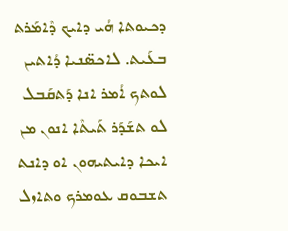ܕܟܝܘܬܐ ܗܳܝ ܕܐܝܟ ܕܶܐܡܰܪܬ ܒܥܰܝܬ. ܠܐܟܣ̈ܢܝܐ ܕܳܐܬܝܢ ܠܘܬܟ ܐܳܡܪ ܐܢܐ ܕܰܬܩܰܒܠ ܠܘ ܬܫܰܕܰܪ ܬܰܝܬܶܐ ܐܢܘܢ ܡܢ ܐܝܟܐ ܕܐܝܬܝܗܘܢ ܐܘ ܕܐܢܬ ܬܫܒܘܩ ܥܘܡܪܟ ܘܬܐܙܠ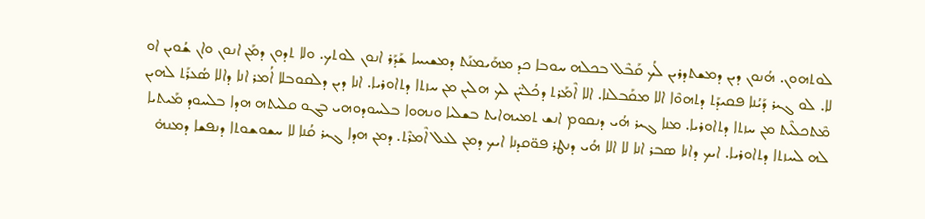ܠܘܬܗܘܢ. ܗܳܢܘܢ ܕܝܢ ܕܡܫܬܕܪܝܢ ܠܳܟ ܩܰܒܶܠ ܒܟܠܗ ܚܘܒܐ ܟܕ ܡܗܰܝܡܢܰܬ ܕܡܫܝܚܐ ܫܰܕܰܪ ܐܢܘܢ ܠܘܬܟ. ܘܠܐ ܬܕܘܢ ܕܡܰܢ ܐܢܘܢ ܘܐܢ ܫܳܘܝܢ ܐܘ ܠܐ. ܠܘ ܓܝܪ ܕܰܝܳܢܐ ܦܩܝܕܰܬ ܕܬܗܘܶܐ ܐܠܐ ܡܩܰܒܠܢܐ. ܐܠܐ ܐܶܡܰܪܬ ܕܟܳܠܝ̈ܢ ܠܟ ܗܠܝܢ ܡܢ ܚܙܬܐ ܕܬܐܘܪܝܐ. ܐܢܐ ܕܝܢ ܕܠܩܘܒܠܐ ܐܳܡܪ ܐܢܐ ܕܐܠܐ ܣܳܥܪܰܬ ܠܗܝܢ ܡܶܬܟܠܶܝܬ ܡܢ ܚܙܬܐ ܕܬܐܘܪܝܐ. ܡܢܐ ܓܝܪ ܗܳܝ ܕܢܩܘܡ ܐܢܫ ܬܡܝܗܐܝܬ ܒܫܠܝܐ ܘܢܗܘܐ ܒܠܚܘܕܘܗܝ ܒܓܘ ܩܠܝܬܗ ܗܕܐ ܒܠܚܘܕ ܡܰܝܬܝܐ ܠܗ ܠܚܙܬܐ ܕܬܐܘܪܝܐ. ܐܝܟ ܕܐܢܐ ܣܒܪ ܐܢܐ ܠܐ ܐܠܐ ܗܳܝ ܕܢܛܪ ܦܘ̈ܩܕܢܐ ܐܝܟ ܕܡܢ ܠܥܠ ܐܶܡܪܶܬ. ܕܡܢ ܗܕܐ ܓܝܪ ܩܳܢܐ ܠܐ ܚܫܘܫܘܬܐ ܕܢܦܫܐ ܕܡܢܗ̇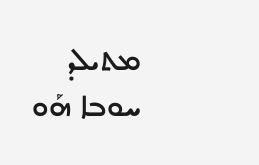ܡܬܝܠܕ ܚܘܒܐ ܗܰܘ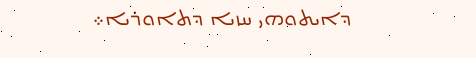ܕܐܝܬܘܗܝ ܚܙܝܐ ܕܬܐܘܪܝܐ܀